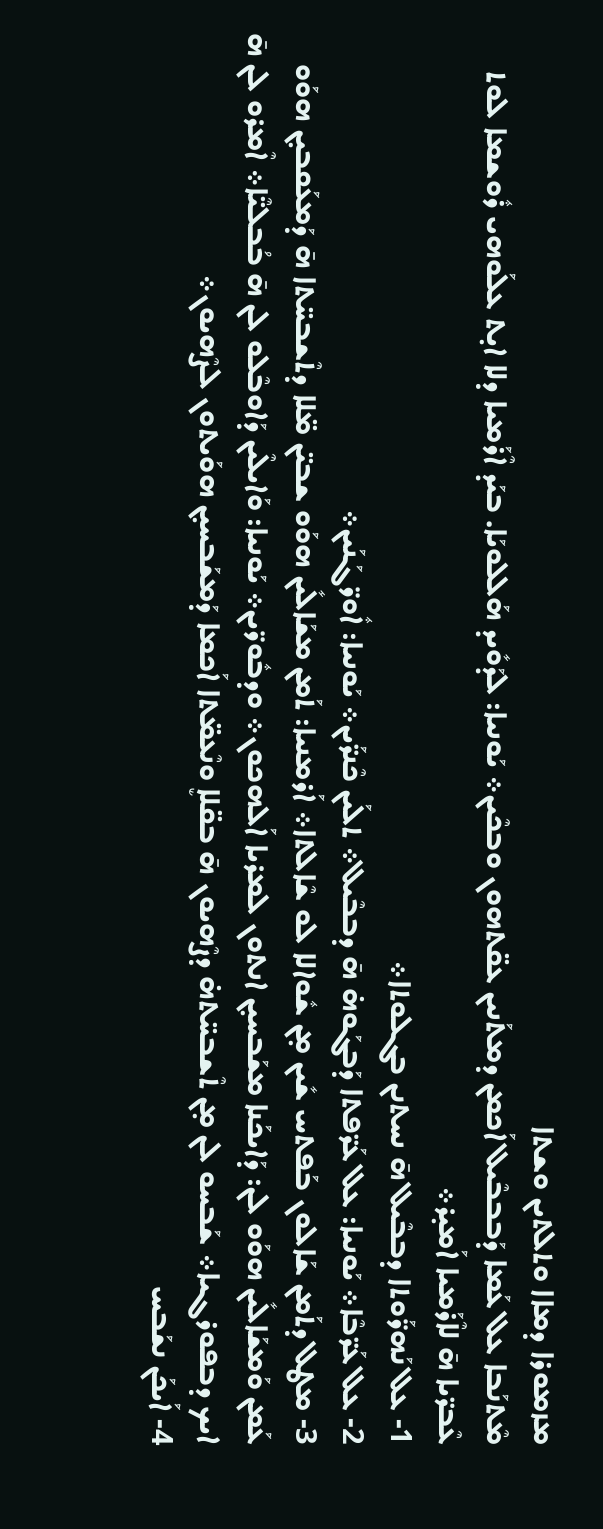ܡܙܡܘܪܐ ܕܡܐܐ ܘܬܠܬܝܢ ܘܫܬܐ
ܡܶܬܢܰܒܐ ܥܠ ܥܰܡܐ ܕܰܒܒܒܶܝܠ ܐܰܟܡܢ ܕܡܬܰܢܝܢ ܥܩ̈ܬܗܘܢ ܘܒܟܶܝܢ܀ ܝܰܘܢܝܐ: ܠܕܰܘܺܝܕ ܗܰܠܠܘܝܰܐ. ܒܝܰܕ ܐܶܪܰܡܝܐ ܕܠܐ ܐܝ̣ܬ ܥܠܰܘܗܝ ܪܽܘܫܡܐ ܠܘܬ ܥܶܒܪ̈ܝܐ ܗ̄ ܠܐܶܪܰܡܝܐ ܐܰܡܝ̣ܪ܀
1- ܥܠ ܢܰܗܪ̈ܰܘܬܐ ܕܒܒܶܝܠ ܗ̄ ܢܚܬܢܢ ܒܓܠܘܬܐ܀
2- ܥܠ ܥܰܪ̈ܒܶܐ܀ ܝܰܘܢܝܐ: ܥܠ ܥܰܪ̈ܦܬܐ ܕܰܒܓܰܘܗ̇ ܗ̄ ܕܒܒܶܝܠ܀ ܬܠܰܝܢ ܟܶܢܪ̈ܰܝܢ܀ ܝܰܘܢܝܐ: ܐܽܘܪ̈ܓܰܢܰܝܢ܀
3- ܡܛܠ ܕܬܰܡܢ ܫܰܐܠܘܢ ܒܰܦܬܚ ܫܺܝܢ ܡ̣ܢ ܫܽܘܐܠܐ ܠܘ ܫܶܐܠܬܐ܀ ܐܰܪܡܢܝܐ: ܬܰܡܢ ܡܫܰܐܠܺܝܢ ܗܘܰܘ ܫܒܝ̈ܢ ܡ̈ܠܐ ܕܬܶܫܒܚ̈ܬܐ ܗ̄ ܕܰܡܥܰܩܒܝ̣ܢ ܗܘܰܘ ܥܰܡܢ ܘܰܡܫܰܐܠܺܝܢ ܗܘܰܘ ܠܢ: ܕܰܐܝܟܰܢܐ ܡܫܰܒܚܝ̣ܢ ܐܢܬܘܢ ܠܡܪܝܐ ܐܰܠܗܟܘܢ܀ ܘܕܒܽܘܪ̈ܝܢ܀ ܝܰܘܢܝܐ: ܘܰܐܝܠܶܝܢ ܕܰܐܘܒܶܠܘ ܠܢ ܗ̄ ܒܳܒܠܝ̈ܶܐ܀ ܐܶܡܪܘ ܠܢ ܗ̄ ܐܝܟ ܕܒܦܘܪܓܝܐ܀ ܫܰܒܚܘ ܠܢ ܡ̣ܢ ܬܶܫܒܚ̈ܬܗ̇ ܕܨܶܗܝܘܢ ܗ̄ ܒܩ̈ܠܐܷ ܘܢܶܥܡ̈ܬܐ ܐܰܟܡܐ ܕܰܡܫܰܒܚܝ̣ܢ ܗܘܰܝܬܘܢ ܠܨܶܗܝܘܢ܀
4- ܐܰܝܟܰܢ ܢܫܰܒܚ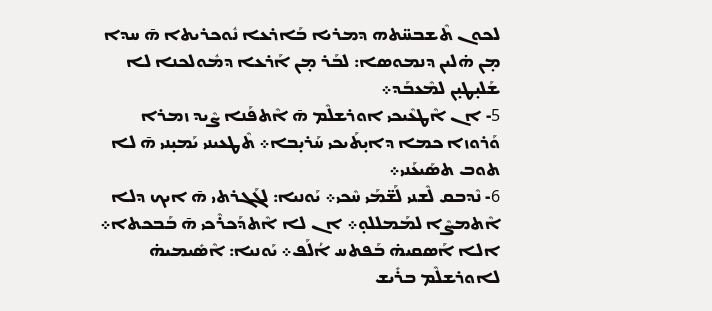ܠܟܘܢ ܬܶܫܒܚ̈ܬܗ ܕܡܪܝܐ ܒܰܐܪܥܐ ܢܽܘܟܪܝܬܐ ܗ̄ ܚܕܐ ܡ̣ܢ ܗ̇ܠܝܢ ܕܢܡܘܣܐ: ܠܒܰܪ ܡ̣ܢ ܐܰܪܥܐ ܕܡܽܘܠܟܢܐ ܠܐ ܫܰܠܝ̣ܛܝ̣ܢ ܠܡܶܥܒܰܕ܀
5- ܐܢ ܐܶܛܥܶܝܟܝ ܐܘܪܫܠܶܡ ܗ̄ ܐܶܬܦܰܢܐ ܨܶܝܕ ܙܡܪܐ ܘܰܪܘܙܐ ܟܡܐ ܕܐܝ̣ܬܰܝܟܝ ܚܰܪܝ̣ܒܐ܀ ܬܶܛܥܝܢܝ ܝܰܡܝ̣ܢܝ ܗ̄ ܠܐ ܬܘܒ ܬܣܰܝܥܰܢܝ܀
6- ܢܶܕܒܩ ܠܶܫܢܝ ܠܰܫ̈ܡܰܝ ܚܶܟܝ܀ ܝܰܘܢܝܐ: ܠܓܰܓܪܬܝ ܗ̄ ܐܝܟ ܕܠܐ ܐܶܬܡܨܶܐ ܠܡܰܡܠܠܘ̣܀ ܐܢ ܠܐ ܐܶܬܕܰܟܪܶܟܝ ܗ̄ ܒܰܒܟܬܐ܀ ܐܠܐ ܐܰܣܩܝܗ̇ ܒܰܦܬܚ ܐܳܠܰܦ܀ ܝܰܘܢܝܐ: ܐܶܣܺܝܡܝܗ̇ ܠܐܘܪܫܠܶܡ ܒܪܺܝܫ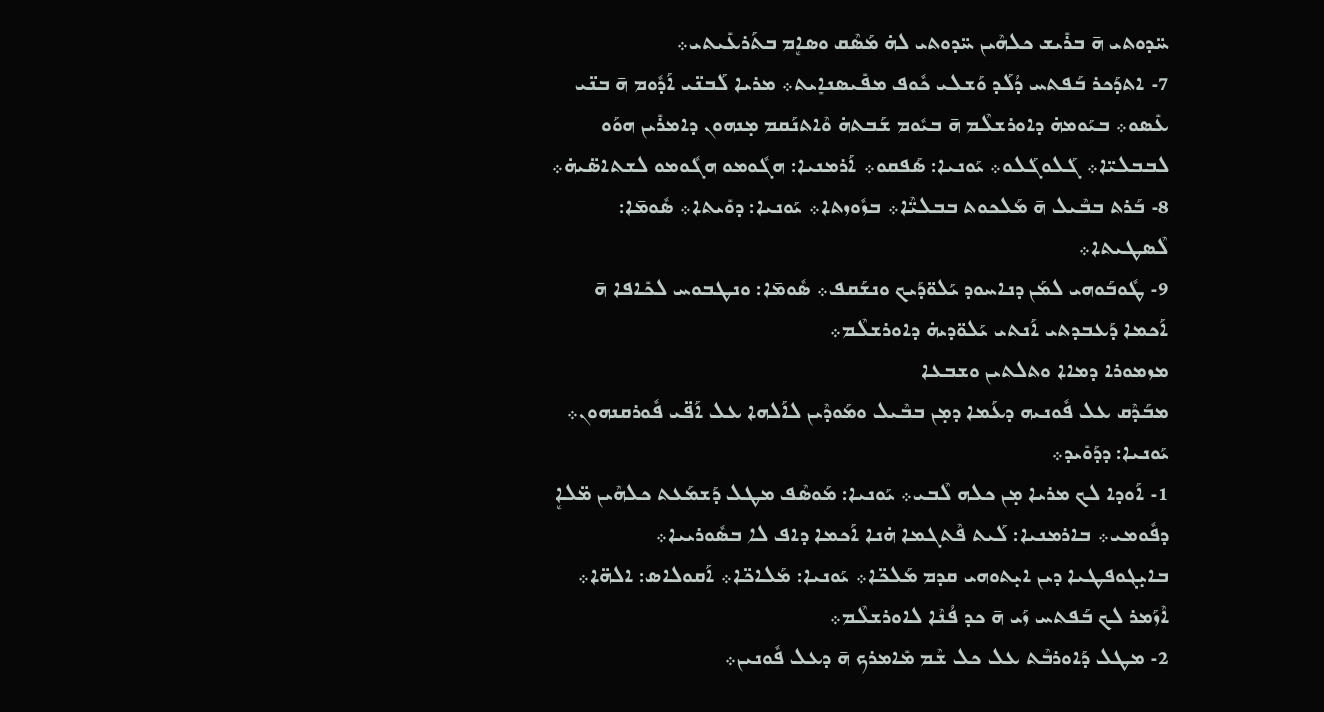ܚ̈ܕܘܬܝ ܗ̄ ܒܪܺܝܫ ܟܠܗܶܝܢ ܚ̈ܕܘܬܝ ܠܗ̇ ܡܰܣܶܩ ܘܣܐܷܡ ܒܬܰܪܥܺܝܬܝ܀
7- ܐܬܕܰܟܪ ܒܰܦܬܚ ܕܳܠܰܕ ܘܰܫܠܝ ܟܽܘܦ ܡܦܺܝܣܢܐܻܝܬ܀ ܡܪܝܐ ܠܰܒܢ̈ܝ ܐܰܕܽܘܡ ܗ̄ ܒܢ̈ܝ ܥܺܣܘ܀ ܒܝܰܘܡܗ̇ ܕܐܘܪܫܠܶܡ ܗ̄ ܒܝܽܘܡ ܫܰܒܬܗ̇ ܘܶܐܬܢܰܩܡ ܡ̣ܢܗܘܢ ܕܐܡܪܺܝܢ ܗܘܰܘ ܠܒܒܠܝ̈ܐ܀ ܓܰܠܘܓܰܠܘ܀ ܝܰܘܢܝܐ: ܣܰܦܩܘ܀ ܐܰܪܡܢܝܐ: ܗܓܽܘܡܘ ܗܓܽܘܡܘ ܠܫܬܐܣ̈ܝܗ̇܀
8- ܒܰܪܬ ܒܒܶܝܠ ܗ̄ ܡܰܠܟܘܬ ܒܒܠܝ̈ܶܐ܀ ܒܙܽܘܙܬܐ܀ ܝܰܘܢܝܐ: ܕܘܺܝܬܐ܀ ܣܽܘܡ̄ܐ: ܠܶܣܛܝܬܐ܀
9- ܛܽܘܒܰܘܗܝ ܠܡܰܢ ܕܢܐܚܘܕ ܝܰܠܘ̈ܕܰܝܟ ܘܢܫܰܩܦ܀ ܣܽܘܡ̄ܐ: ܘܢܛܒܘܚ ܠܟܺܐܦܐ ܗ̄ ܐܰܟܡܐ ܕܰܥܒܕܬܝ ܐܰܢܬܝ ܝܰܠܘ̈ܕܝܗ̇ ܕܐܘܪܫܠܶܡ܀
ܡܙܡܘܪܐ ܕܡܐܐ ܘܬܠܬܝܢ ܘܫܒܥܐ
ܡܒܰܕܶܩ ܥܠ ܦܽܘܢܝܗ ܕܥܰܡܐ ܕܡ̣ܢ ܒܒܶܝܠ ܘܡܰܘܕܶܝܢ ܠܐܰܠܗܐ ܥܠ ܐܰܦ̈ܝ ܦܽܘܪܩܢܗܘܢ܀ ܝܰܘܢܝܐ: ܕܕܰܘܺܝܕ܀
1- ܐܰܘܕܐ ܠܟ ܡܪܝܐ ܡ̣ܢ ܟܠܗ ܠܶܒܝ܀ ܝܰܘܢܝܐ: ܡܰܘܣܶܦ ܡܛܠ ܕܰܫܡܰܥܬ ܟܠܗܶܝܢ ܡ̈ܠܐܷ ܕܦܽܘܡܝ܀ ܒܐܪܡܢܝܐ: ܠܰܝܬ ܦܶܬܓܡܐ ܗ̇ܢܐ ܐܰܟܡܐ ܕܐܦ ܠܐ ܒܣܽܘܪܝܝܐ܀ ܒܐܝ̣ܓܘܦܛܝܐ ܕܝܢ ܐܝ̣ܬܘܗܝ ܩܕܡ ܡܰܠܟ̈ܐ܀ ܝܰܘܢܝܐ: ܡܰܠܐܟ̈ܐ܀ ܐܰܩܘܠܐܣ: ܐܠܗ̈ܐ܀ ܐܶܙܰܡܪ ܠܟ ܒܰܦܬܚ ܙܰܝ ܗ̄ ܟܕ ܦܳܢܶܐ ܠܐܘܪܫܠܶܡ܀
2- ܡܛܠ ܕܰܐܘܪܒܶܬ ܥܠ ܟܠ ܫܶܡ ܡܺܐܡܪܟ ܗ̄ ܕܥܠ ܦܽܘܢܝܢ܀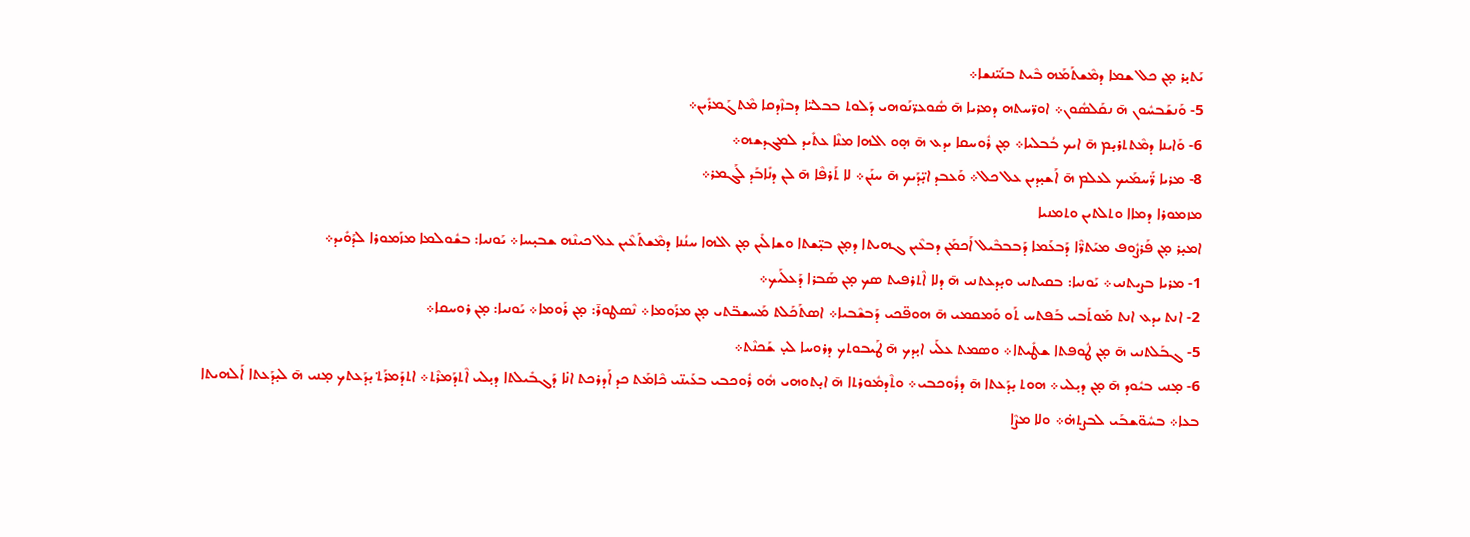ܝܰܬܝ̣ܪ ܡ̣ܢ ܟܠ ܫܡܐ ܕܡܶܫܬܰܡܰܗ ܒܶܝܬ ܒܢܰܝ̈ܢܫܐ܀
5- ܘܰܢܫܰܒܚܽܘܢ ܗ̄ ܢܩܰܠܣܽܘܢ܀ ܐܘܪ̈ܚܬܗ ܕܡܪܝܐ ܗ̄ ܣܽܘܥܪ̈ܢܰܘܗܝ ܕܰܠܘܬ ܒܒܠܝ̈ܐ ܕܒܙܶܕܩܐ ܡܶܬܓܰܡܪܺܝܢ܀
6- ܘܰܐܝܢܐ ܕܡܶܬܬܪܝ̣ܡ ܗ̄ ܐܝܟ ܒܳܒܠܝܐ܀ ܡ̣ܢ ܪܽܘܚܩܐ ܝܕܥ ܗ̄ ܗ̣ܘ ܐܠܗܐ ܡܢܶܐ ܥܬܺܝܕ ܠܡܓܕܫܗ܀
8- ܡܪܝܐ ܪ̈ܰܚܡܰܝܟ ܠܥܠܡ ܗ̄ ܐܰܫܝ̣ܕܝܢ ܥܠ ܟܠ܀ ܘܰܥܒܕ ܐܝ̣̈ܕܰܝܟ ܗ̄ ܚܢܰܢ܀ ܠܐ ܬܰܪܦܶܐ ܗ̄ ܠܢ ܕܢܺܐܒܰܕ ܠܰܓܡܪ܀
ܡܙܡܘܪܐ ܕܡܐܐ ܘܬܠܬܝܢ ܘܬܡܢܝܐ
ܐܡܝ̣ܪ ܡ̣ܢ ܦܰܪܨܽܘܦ ܡܝܰܬܪ̈ܶܐ ܕܰܒܥܰܡܐ ܕܰܒܒܒܶܝܠ ܐܰܟܡܰܢ ܕܒܥܶܝܢ ܓܗܝܬܐ ܕܡ̣ܢ ܒܝ̣̈ܫܬܐ ܘܫܐܠܺܝܢ ܡ̣ܢ ܐܠܗܐ ܚܢܳܢܐ ܕܡܶܫܬܰܥܶܝܢ ܥܠ ܟܝܢܶܗ ܫܒܝ̣ܚܐ܀ ܝܰܘܢܝܐ: ܒܫܽܘܠܡܐ ܡܙܰܡܘܪܐ ܠܕܰܘܺܝܕ܀
1- ܡܪܝܐ ܒܨܝܬܢܝ܀ ܝܰܘܢܝܐ: ܒܩܝܬܢܝ ܘܝ̣ܕܥܬܢܝ ܗ̄ ܕܠܐ ܐܶܬܪܦܝܬ ܣܟ ܡ̣ܢ ܣܰܒܪܐ ܕܰܥܠܰܝܟ܀
2- ܐܢܬ ܝܕܥ ܐܢܬ ܡܰܘܬܰܒܝ ܒܰܦܬܚ ܬܰܘ ܘܰܡܩܡܝ ܗ̄ ܗܘܦ̈ܟܝ ܕܰܒܫܶܒܝܐ܀ ܐܣܬܰܟܰܠܬ ܡܰܚܫܒ̈ܬܝ ܡ̣ܢ ܡܪܰܘܡܐ܀ ܢܶܣܛܘܪ̄: ܡ̣ܢ ܪܰܘܡܐ܀ ܝܰܘܢܝܐ: ܡ̣ܢ ܪܘܚܩܐ܀
5- ܓܒܰܠܬܢܝ ܗ̄ ܡ̣ܢ ܛܽܘܦܬܐ ܫܛܺܝܬܐ܀ ܘܣܡܬ ܥܠܰܝ ܐܝ̣ܕܟ ܗ̄ ܛܰܝܒܘܬܟ ܕܪܘܚܐ ܠܝ̣ ܫܰܟܢܶܬ܀
6- ܡ̣ܢܝ ܒܝܽܘܕ ܗ̄ ܡ̣ܢ ܕܝ̣ܠܝ܀ ܗܘܬ ܝ̣ܕܰܥܬܐ ܗ̄ ܕܪܽܘܟܒܝ܀ ܘܬܶܕܡܽܘܪܬܐ ܗ̄ ܐܝ̣ܬܘܗܝ ܗܽܘ ܪܽܘܟܒܝ ܒܥܰܝܢ̈ܝ ܟܶܐܡܰܬ ܟܕ ܐܰܕܪܟܬ ܐܢ̇ܐ ܕܰܓܒܺܝܠܬܐ ܕܝ̣ܠܝ ܐܶܬܕܰܡܪܶܬ܀ ܐܬܕܰܡܪܰܬ݀ ܝ̣ܕܰܥܬܟ ܡ̣ܢܝ ܗ̄ ܠܝ̣ܕܰܥܬܐ ܐܰܠܗܝܬܐ ܒܥܐ܀ ܒܚܽܘ̈ܫܒܰܝ ܠܒܨܬܗ̇܀ ܘܠܐ ܡܨܶܐ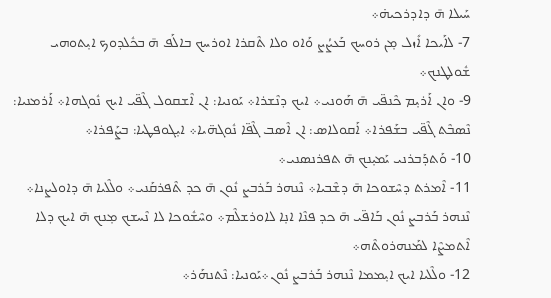ܚܰܝܠܐ ܗ̄ ܕܐܕܪܟܝܗ̇܀
7- ܠܐܰܝܟܐ ܐܺܙܠ ܡ̣ܢ ܪܘܚܟ ܒܰܥܨܳܨ ܘܰܐܘ ܘܠܐ ܬܶܩܪܐ ܐܘܪܚܟ ܒܐܠܰܦ ܗ̄ ܒܟܽܠܕܘܟ ܐܝ̣ܬܘܗܝ ܫܽܘܠܛܢܟ܀
9- ܘܐܢ ܐܰܪܝ̣ܡ ܟܶܢܦ̈ܝ ܗ̄ ܗܰܘܢܝ܀ ܐܝܟ ܕܢܶܫܪܐ܀ ܝܰܘܢܝܐ: ܐܢ ܐܶܫܩܘܠ ܓܶܦ̈ܝ ܐܝܟ ܢܽܘܓܗܐ܀ ܐܰܪܡܢܝܐ: ܢܶܣܒܶܬ ܓܶܦ̈ܝ ܒܫܰܦܪܐ܀ ܐܰܩܘܠܐܣ: ܐܢ ܐܶܣܒ ܓܶܦ̈ܐ ܢܽܘܓܗ̈ܝܐ܀ ܐܝ̣ܓܘܦܛܝܐ: ܒܨܰܦܪܐ܀
10- ܘܰܬܕܰܒܪܢܝ ܝܰܡܝ̣ܢܟ ܗ̄ ܬܦܪܢܣܢܝ܀
11- ܐܶܡܪܬ ܕܚܶܫܘܟܐ ܗ̄ ܕܫܶܒܝܐ܀ ܢܶܢܗܪ ܒܰܪܒܨ ܢܽܘܢ ܗ̄ ܟܕ ܬܶܦܪܩܰܢܝ܀ ܘܠܶܠܝܐ ܗ̄ ܕܐܘܠܨܢܐ܀ ܢܶܢܗܪ ܒܰܪܒܨ ܢܽܘܢ ܒܰܐܦ̈ܝ ܗ̄ ܟܕ ܦܢܶܐ ܐܢ̣ܐ ܠܐܘܪܫܠܶܡ܀ ܘܚܶܫܽܘܟܐ ܠܐ ܢܶܚܫܟ ܡ̣ܢܟ ܗ̄ ܐܝܟ ܕܠܐ ܐܶܬܡܨܶܐ ܠܡܰܢܗܪܘܬܶܗ܀
12- ܘܠܶܠܝܐ ܐܝܟ ܐܝ̣ܡܡܐ ܢܶܢܗܪ ܒܰܪܒܨ ܢܽܘܢ܀ܝܰܘܢܝܐ: ܢܶܬܢܗܰܪ܀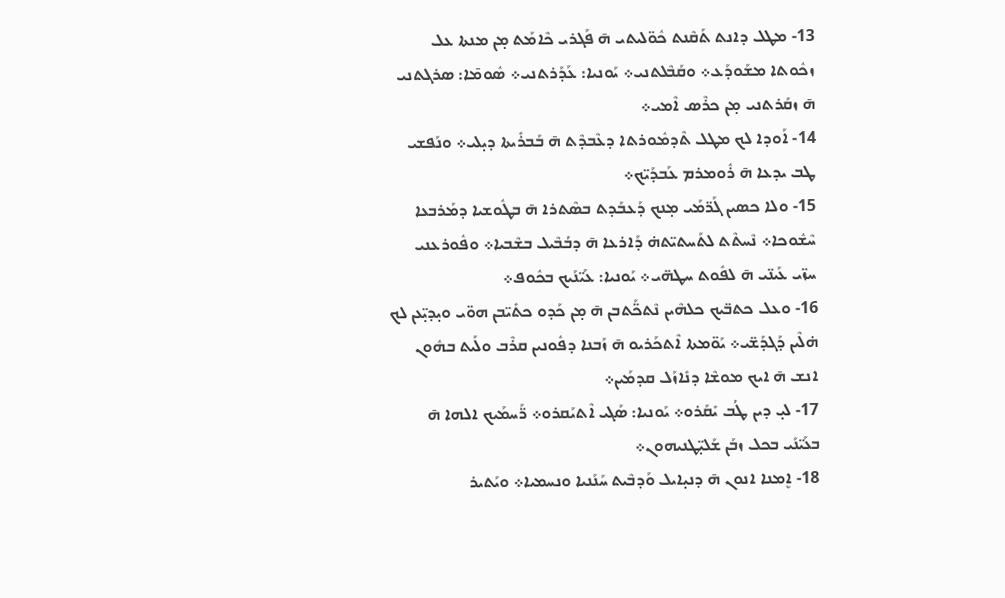13- ܡܛܠ ܕܐܢܬ ܬܰܩܶܢܬ ܟܽܘ̈ܠܝܬܝ ܗ̄ ܦܰܓܪܝ ܟܶܐܡܰܬ ܡ̣ܢ ܡܢܬܐ ܥܠ ܙܟܽܘܬܐ ܡܫܰܘܕܰܥ܀ ܘܩܰܒܶܠܬܢܝ܀ ܝܰܘܢܝܐ: ܥܰܕܰܪܬܢܝ܀ ܣܽܘܡ̄ܐ: ܣܪܓܬܢܝ ܗ̄ ܙܩܰܪܬܢܝ ܡ̣ܢ ܟܪܶܣ ܐܶܡܝ܀
14- ܐܰܘܕܐ ܠܟ ܡܛܠ ܬܶܕܡܽܘܪܬܐ ܕܥܶܒܕܶܬ ܗ̄ ܒܰܒܪܺܝܬܐ ܕܝ̣ܠܝ܀ ܘܢܰܦܫܝ ܛܒ ܝܕܥܐ ܗ̄ ܪܽܘܡܪܡ ܥܰܒܕܰܝ̈ܟ܀
15- ܘܠܐ ܟܣܝܢ ܓܰܪ̈ܡܰܝ ܡ̣ܢܟ ܕܰܥܒܰܕܬ ܒܣܶܬܪܐ ܗ̄ ܒܛܽܘܫܝܐ ܕܡܰܪܒܥܐ ܚܶܫܽܘܟܐ܀ ܢܶܚܬܶܬ ܠܬܰܚܬܝ̈ܬܗ̇ ܕܰܐܪܥܐ ܗ̄ ܕܒܳܒܶܝܠ ܒܫܶܒܝܐ܀ ܘܦܽܘܪܥܢܝ ܚܙ̈ܝ ܥܰܝܢ̈ܝ ܗ̄ ܠܦܽܘܬ ܚܛܗ̈ܝ܀ ܝܰܘܢܝܐ: ܥܰܝ̈ܢܰܝܟ ܒܟܽܘܦ܀
16- ܘܥܠ ܟܬܒ̈ܝܟ ܟܠܗܶܝܢ ܢܶܬܟ̈ܰܬܒܢ ܗ̄ ܡ̣ܢ ܟܰܕܘ ܟܬܺܝ̈ܒܢ ܗܘ̈ܝ ܘܝ̣ܕܝ̣̈ܥܢ ܠܟ ܗ̇ܠܶܝܢ ܕܰܓܕܰܫ̈ܝ܀ ܝܰܘ̈ܡܬܐ ܐܶܬܟܰܪܝܘ ܗ̄ ܙܰܒܢܐ ܕܦܽܘܢܝܢ ܩܪܶܒ ܘܠܰܝܬ ܒܗܽܘܢ ܐܢܫ ܗ̄ ܐܝܟ ܡܘܫܶܐ ܕܢܺܐܙܰܠ ܩܕܡܰܝܢ܀
17- ܠܝ̣ ܕܝܢ ܛܳܒ ܝܺܩܰܪܘ܀ ܝܰܘܢܝܐ: ܣܰܓܝ ܐܶܬܝܰܩܪܘ܀ ܪ̈ܰܚܡܰܝܟ ܐܠܗܐ ܗ̄ ܒܥܰܝ̈ܢܰܝ ܒܟܠ ܙܒܰܢ ܫܰܠܝ̣̈ܛܢܝܗܘܢ܀
18- ܐܷܡܢܐ ܐܢܘܢ ܗ̄ ܕܢܝ̣ܐܝܠ ܘܰܕܒܶܝܬ ܚܰܢܰܢܝܐ ܘܢܚܡܝܐ܀ ܘܝܰܬܝܪ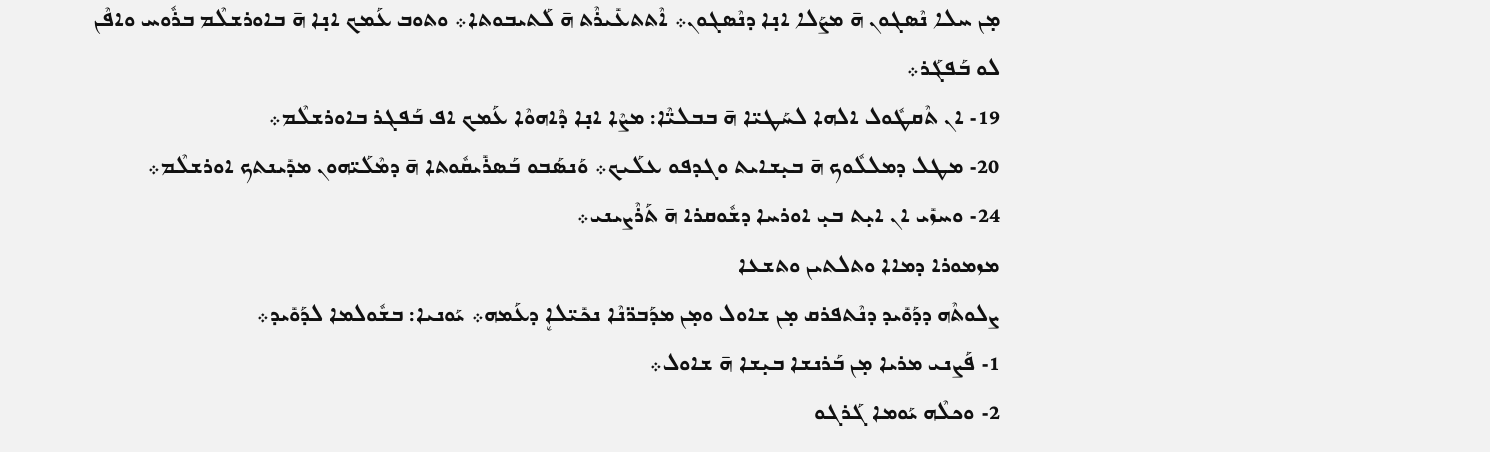ܡ̣ܢ ܚܠܐ ܢܶܣܓܘܢ ܗ̄ ܡܨܰܠܐ ܐܢ̣ܐ ܕܢܶܣܓܘܢ܀ ܐܶܬܬܥܺܝܪܶܬ ܗ̄ ܠܰܬܝܒܘܬܐ܀ ܘܬܘܒ ܥܰܡܟ ܐܢ̣ܐ ܗ̄ ܒܐܘܪܫܠܶܡ ܒܪܽܘܚ ܘܐܦܶܢ ܠܘ ܒܰܦܓܰܪ܀
19- ܐܢ ܬܶܩܛܽܘܠ ܐܠܗܐ ܠܚܰܛܝ̈ܐ ܗ̄ ܒܒܠܝ̈ܶܐ: ܡܨܶܐ ܐܢ̣ܐ ܕܶܐܗܘܶܐ ܥܰܡܟ ܐܦ ܒܰܦܓܪ ܒܐܘܪܫܠܶܡ܀
20- ܡܛܠ ܕܡܠܠܽܘܟ ܗ̄ ܒܝ̣ܫܐܝܬ ܘܓܕܦܘ ܥܠܰܝܟ܀ ܘܰܢܣܰܒܘ ܒܰܣܪܺܝܩܽܘܬܐ ܗ̄ ܕܡܶܠܰܝ̈ܗܘܢ ܡܕܺܝܢܬܟ ܐܘܪܫܠܶܡ܀
24- ܘܚܙܺܝ ܐܢ ܐܝ̣ܬ ܒܝ̣ ܐܘܪܚܐ ܕܫܽܘܩܪܐ ܗ̄ ܬܰܪܶܨܝܢܝ܀
ܡܙܡܘܪܐ ܕܡܐܐ ܘܬܠܬܝܢ ܘܬܫܥܐ
ܨܠܘܬܶܗ ܕܕܰܘܺܝܕ ܕܢܶܬܦܪܩ ܡ̣ܢ ܫܐܘܠ ܘܡ̣ܢ ܡܕܰܒܪ̈ܢܶܐ ܢܟܺܝ̈ܠܐܷ ܕܥܰܡܗ܀ ܝܰܘܢܝܐ: ܒܫܽܘܠܡܐ ܠܕܰܘܺܝܕ܀
1- ܦܰܨܢܝ ܡܪܝܐ ܡ̣ܢ ܒܰܪܢܫܐ ܒܝ̣ܫܐ ܗ̄ ܫܐܘܠ܀
2- ܘܟܠܶܗ ܝܰܘܡܐ ܓܰܪܓܘ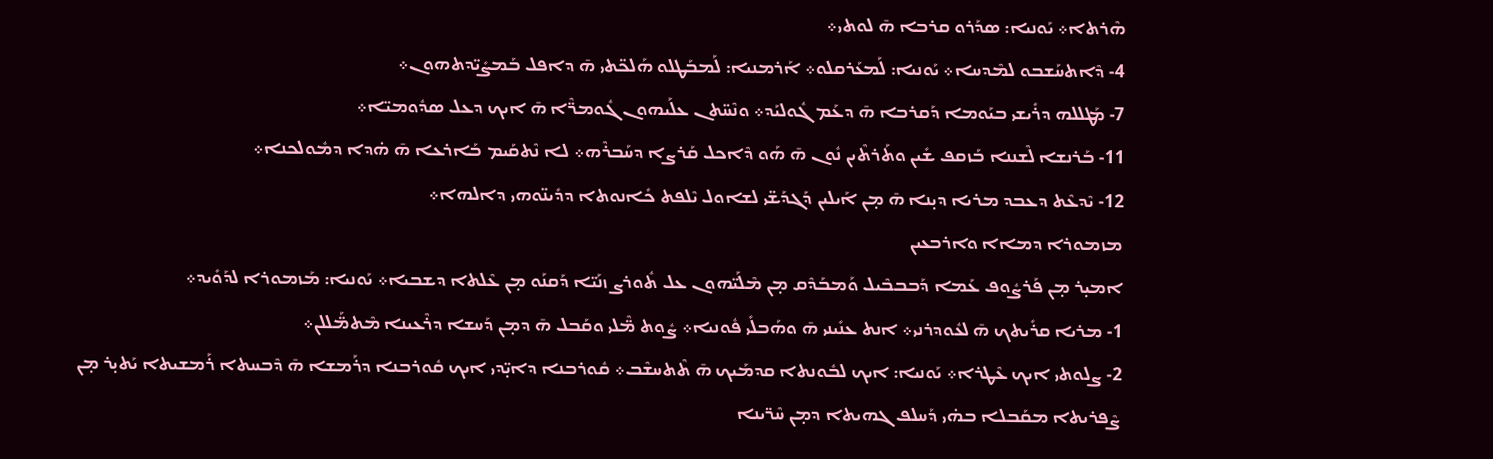ܗܶܪܬܐ܀ ܝܰܘܢܝܐ: ܣܕܰܪܘ ܩܪܒܐ ܗ̄ ܠܘܬܝ܀
4- ܕܶܐܬܚܰܫܒܘ ܠܡܶܕܚܐ܀ ܝܰܘܢܝܐ: ܠܰܡܥܰܪܩܠܘ܀ ܐܰܪܡܢܝܐ: ܠܰܡܒܰܛܠܘ ܗܰܠܟ̈ܬܝ ܗ̄ ܕܐܦܠ ܒܰܡܨܺܝ̈ܕܬܗܘܢ܀
7- ܡܰܛܠܠܗ ܕܪܺܝܫܝ ܒܝܰܘܡܐ ܕܰܩܪܒܐ ܗ̄ ܕܥܰܡ ܓܽܘܠܝܰܕ܀ ܘܢܶܚ̈ܬܢ ܥܠܰܝܗܘܢ ܓܽܘܡܪ̈ܶܐ ܗ̄ ܐܝܟ ܕܥܠ ܣܕܽܘܡܝ̈ܐ܀
11- ܒܰܪܢܫܐ ܠܶܫܢܢܐ ܒܰܙܩܦ ܫܺܝܢ ܘܬܰܪܬܶܝܢ ܢܽܘܢ ܗ̄ ܗܰܘ ܕܶܐܟܠ ܩܰܪܨܐ ܕܚܰܒܪܶܗ܀ ܠܐ ܢܶܬܩܰܝܡ ܒܰܐܪܥܐ ܗ̄ ܗ̇ܕܐ ܕܡܽܘܠܟܢܐ܀
12- ܝܶܕܥܶܬ ܕܥܒܕ ܡܪܝܐ ܕܝ̣ܢܐ ܗ̄ ܡ̣ܢ ܐܰܝܠܝܢ ܕܰܓܕܰܫ̈ܝ ܠܫܐܘܠ ܝܶܠܦܬ ܟܺܐܢܘܬܐ ܕܕܺܝܢ̈ܘܗܝ ܕܐܠܗܐ܀
ܡܙܡܘܪܐ ܕܡܐܐ ܘܐܪܒܥܝܢ
ܐܡܝ̣ܪ ܡ̣ܢ ܦܰܪܨܽܘܦ ܥܰܡܐ ܕܰܒܒܒܶܝܠ ܘܰܡܒܰܕܶܩ ܡ̣ܢ ܡܶܠܰܝ̈ܗܘܢ ܥܠ ܬܽܘܪܨ ܙܢܰܝ̈ܐ ܕܰܩܢܰܘ ܡ̣ܢ ܥܶܠܬܐ ܕܫܒܝܐ܀ ܝܰܘܢܝܐ: ܡܰܙܡܘܪܐ ܠܕܰܘܺܝܕ܀
1- ܡܪܝܐ ܩܪܺܝܬܟ ܗ̄ ܠܥܽܘܕܪܢܝ܀ ܐܢܬ ܥܢܺܝܢܝ ܗ̄ ܘܗܰܒܠܺܝ ܦܽܘܢܝܐ܀ ܨܽܘܬ ܡ̈ܶܠܝ ܘܩܰܒܠ ܗ̄ ܕܡ̣ܢ ܕܰܚܫܐ ܕܪܶܥܝܢܐ ܡܶܬܡ̈ܰܠܠܢ܀
2- ܨܠܘܬܝ ܐܝܟ ܥܶܛܪܐ܀ ܝܰܘܢܝܐ: ܐܝܟ ܠܒܽܘܢܬܐ ܩܕܡܰܝܟ ܗ̄ ܬܶܬܚܫܶܒ܀ ܩܽܘܪܒܢܐ ܕܐܝ̣̈ܕܝ ܐܝܟ ܩܽܘܪܒܢܐ ܕܪܰܡܫܐ ܗ̄ ܕܶܒܚܬܐ ܪܰܡܫܝܬܐ ܝܰܬܝ̣ܪ ܡ̣ܢ ܨܶܦܪܝܬܐ ܡܩܰܒܠܐ ܒܗ̇ܝ ܕܰܚܠܦ ܓܗܝܬܐ ܕܡ̣ܢ ܚܶܪ̈ܝܢܐ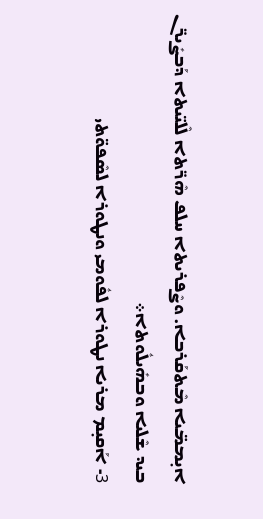ܐܝ̣ܡܡ̈ܝܐ ܡܶܬܩܰܪܒܐ. ܘܨܶܦܪܝܬܐ ܚܠܦ ܗܶܪ̈ܬܐ ܠܶܠܝ̈ܝܬܐ ܕܰܒܨܺܝܪ̈ܢ ܒܝܕ ܫܶܠܝܐ ܘܒܗܺܝܠܽܘܬܐ܀
3- ܐܰܩܝ̣ܡ ܡܪܝܐ ܢܛܘܪܐ ܠܦܽܘܡܝ ܘܢܛܘܪܐ ܠܣܶܦܘ̈ܬܝ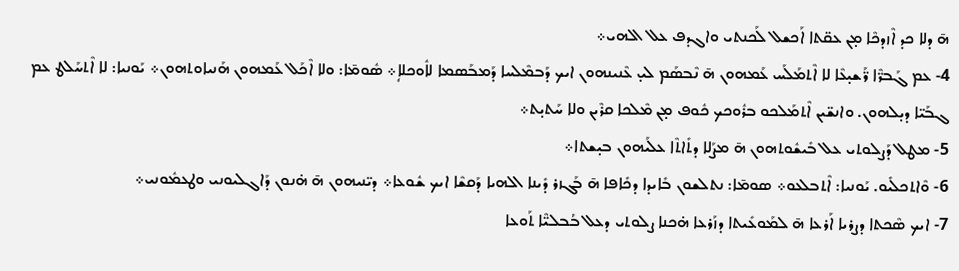ܗ̄ ܕܠܐ ܟܕ ܐܶܙܕܟܶܐ ܡ̣ܢ ܥܩ̈ܬܐ ܐܰܟܫܠ ܠܰܟܢܬܝ ܘܐܓܕܦ ܥܠ ܐܠܗܝ܀
4- ܥܡ ܓܰܒܪ̈ܶܐ ܪ̈ܰܫܝ̣ܥܶܐ ܠܐ ܐܶܬܡܰܠܰܚ ܥܰܡܗܘܢ ܗ̄ ܢܶܒܣܰܡ ܠܝ̣ ܥܶܢܝܢܗܘܢ ܐܝܟ ܕܰܒܡܶܠܚܐ ܕܰܡܒܰܣܡܐ ܠܐܽܘܟܠܐܴ܀ ܣܽܘܡ̄ܐ: ܘܠܐ ܐܶܟܰܠ ܥܰܡܗܘܢ ܗܰܢܝܐܘܬܗܘܢ܀ ܝܰܘܢܝܐ: ܠܐ ܐܶܬܚܰܠܛ ܥܡ ܓܒܰܝ̈ܐ ܕܝ̣ܠܗܘܢ. ܘܐܢܫ̈ܝܢ ܐܶܬܡܰܠܟܘ ܒܪܽܘܟܟ ܟܽܘܦ ܡ̣ܢ ܡܶܠܟܐ ܩܪܶܝܢ ܘܠܐ ܚܰܬܝ̣ܬ܀
5- ܡܛܠ ܕܰܨܠܘܬܝ ܥܠ ܒܺܝܫܽܘܬܗܘܢ ܗ̄ ܡܨܰܠܐ ܕܬܺܐܬܶܐ ܥܠܰܝܗܘܢ ܒܝ̣ܫܬܐ܀
6- ܘܶܐܬܟܠܺܝܘ. ܝܰܘܢܝܐ: ܐܶܬܒܠܥܘ܀ ܣܘܡ̄ܐ: ܢܬܠܫܘܢ ܒܺܐܝܕܐ ܕܟܺܐܦܐ ܗ̄ ܒܰܓܙܪ ܕܺܝܢܐ ܐܠܗܝܐ ܕܰܩܫܶܐ ܐܝܟ ܫܽܘܥܐ܀ ܕܝ̈ܢܝܗܘܢ ܗ̄ ܗ̇ܢܘܢ ܕܰܐܓܠܝܘܢܝ ܘܛܥܡܽܘܢܝ܀
7- ܐܝܟ ܣܶܟܬܐ ܕܨܪܝܐ ܐܰܪܥܐ ܗ̄ ܠܡܰܘܥܺܝܬܐ ܕܙܰܪܥܐ ܗ̇ܟܢܐ ܨܠܘܬܝ ܕܥܠ ܒܳܒܠܝ̈ܶܐ ܬܰܘܥܐ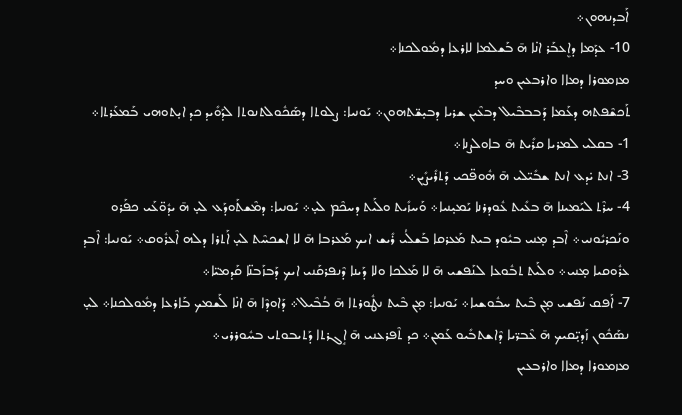ܐܰܒܕܢܗܘܢ܀
10- ܥܕܰܡܐ ܕܐܷܥܒܰܪ ܐܢ̇ܐ ܗ̄ ܒܰܫܠܡܐ ܠܐܪܥܐ ܕܡܽܘܠܟܢܐ܀
ܡܙܡܘܪܐ ܕܡܐܐ ܘܐܪܒܥܝܢ ܘܚܕ
ܬܰܟܫܶܦܬܗ ܕܥܰܡܐ ܕܰܒܒܒܶܝܠ ܕܒܥܶܝܢ ܫܪܝܐ ܕܒܝ̣ܫ̈ܬܗܘܢ܀ ܝܰܘܢܝܐ: ܨܠܘܬܐ ܕܣܰܟܽܘܠܬܢܘܬܐ ܠܕܰܘܺܝܕ ܟܕ ܐܝ̣ܬܘܗܝ ܒܰܡܥܰܪܬܐ܀
1- ܒܩܠܝ ܠܡܪܝܐ ܩܪܺܝܬ ܗ̄ ܒܐܘܠܨܢܐ܀
3- ܐܢܬ ܝ̇ܕܥ ܐܢܬ ܫܒܺܝ̈ܠܝ ܗ̄ ܗܽܘܦ̈ܟܝ ܕܰܬܪܺܝܨܺܝܢ܀
4- ܚܪܶܬ ܠܝܰܡܝܢܐ ܗ̄ ܒܥܺܝܬ ܥܽܘܕܪܢܐ ܝܰܡܝ̣ܢܝܐ܀ ܘܰܚܙܺܝܬ ܘܠܰܝܬ ܕܚܟܶܡ ܠܝ̣܀ ܝܰܘܢܝܐ: ܕܡܶܫܬܰܘܕܰܥ ܠܝ̣ ܗ̄ ܝܕܽܘ̈ܥܰܝ ܟܦܰܪܘ ܘܢܰܟܪܝܽܘܢܝ܀ ܐܶܒܕ ܡ̣ܢܝ ܒܝܽܘܕ ܒܝܬ ܡܰܥܪܩܐ ܒܰܫܠܳܝ ܪܺܝܫ ܐܝܟ ܡܰܥܪܒܐ ܗ̄ ܠܐ ܐܫܟܚܶܬ ܠܝ̣ ܐܰܬܪܐ ܕܠܗ ܐܶܥܪܽܘܩ܀ ܝܰܘܢܝܐ: ܐܶܒܕ ܥܪܽܘܩܝܐ ܡ̣ܢܝ܀ ܘܠܰܝܬ ܬܒܽܘܥܐ ܠܢܰܦܫܝ ܗ̄ ܠܐ ܡܰܠܟܐ ܘܠܐ ܕܰܝܢܐ ܕܶܢܦܪܩܰܢܝ ܐܝܟ ܕܰܒܙܰܒܢ̈ܐ ܩܰܕܡܝ̈ܐ܀
7- ܐܰܦܩ ܢܰܦܫܝ ܡ̣ܢ ܒܶܝܬ ܚܒܽܘܫܝܐ܀ ܝܰܘܢܝܐ: ܡ̣ܢ ܒܶܝܬ ܢܛܽܘܪܬܐ ܗ̄ ܒܳܒܶܝܠ܀ ܕܰܐܘܕܶܐ ܗ̄ ܐܢ̇ܐ ܠܰܫܡܟ ܒܰܐܪܥܐ ܕܡܽܘܠܟܢܐ܀ ܠܝ̣ ܢܣܰܟܽܘܢ ܙܰܕܝ̣̈ܩܝܟ ܗ̄ ܥܶܒܪ̈ܝܐ ܕܶܐܫܬܒܺܝܘ ܥܰܡܢ܀ ܟܕ ܬܶܦܪܥܢܝ ܗ̄ ܐܱܓܪܬܐ ܕܰܬܝܒܘܬܝ ܒܚܽܘܪܪܝ܀
ܡܙܡܘܪܐ ܕܡܐܐ ܘܐܪܒܥܝܢ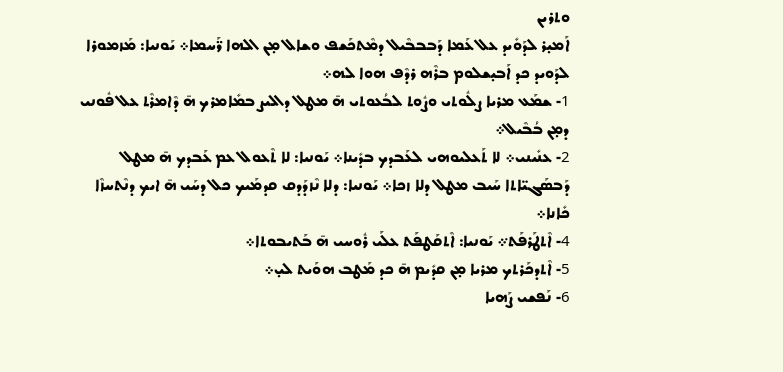ܘܬܪܝܢ
ܐܰܡܝ̣ܪ ܠܕܰܘܺܝܕ ܥܠ ܥܰܡܐ ܕܰܒܒܒܶܝܠ ܕܡܶܬܟܰܫܦ ܘܫܐܠ ܡ̣ܢ ܐܠܗܐ ܪ̈ܰܚܡܐ܀ ܝܰܘܢܝܐ: ܡܰܙܡܘܪܐ ܠܕܰܘܝܕ ܟܕ ܐܰܒܝ̣ܫܠܘܡ ܒܪܶܗ ܪܕܶܦ ܗܘܐ ܠܗ܀
1- ܫܡܰܥ ܡܪܝܐ ܨܠܽܘܬܝ ܘܨܽܘܬ ܠܒܳܥܘܬܝ ܗ̄ ܡܛܠ ܕܐܠܝܨ ܒܡܺܐܡܪܟ ܗ̄ ܕܶܐܡܪܶܬ ܥܠ ܦܽܘܢܝ ܕܡ̣ܢ ܒܳܒܶܝܠ܀
2- ܥܢܺܝܢܝ܀ ܠܐ ܬܰܥܠܝܘܗܝ ܠܥܰܒܕܟ ܒܕܺܝܢܐ܀ ܝܰܘܢܝܐ: ܠܐ ܬܶܥܘܠ ܥܡ ܥܰܒܕܟ ܗ̄ ܡܛܠ ܕܰܒܣܰܓܝ̈ܐܬܐ ܚܰܝܒ ܡܛܠ ܕܠܐ ܙܟܐ܀ ܝܰܘܢܝܐ: ܕܠܐ ܢܶܙܕܰܕܩ ܩܕܡܰܝܟ ܟܠ ܕܚܰܝ ܗ̄ ܐܝܟ ܕܢܶܬܚܙܶܐ ܟܺܐܢܐ܀
4- ܐܶܬܛܰܪܦܰܬ݀܀ ܝܰܘܢܝܐ: ܐܶܬܩܰܛܦܰܬ ܥܠܰܝ ܪܽܘܚܝ ܗ̄ ܒܰܬܝܒܘܬܐ܀
5- ܐܶܬܕܟܰܪܬܟ ܡܪܝܐ ܡ̣ܢ ܩܕܺܝܡ ܗ̄ ܟܕ ܡܰܛܒ ܗܘܰܝܬ ܠܝ̣܀
6- ܢܰܦܫܝ ܨܰܗܝܐ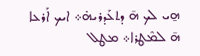ܗ̱ܝ ܠܟ ܗ̄ ܕܬܥܰܕܪܝܗ̇܀ ܐܝܟ ܐܰܪܥܐ ܗ̄ ܠܡܶܛܪܐ܀ ܡܛܠ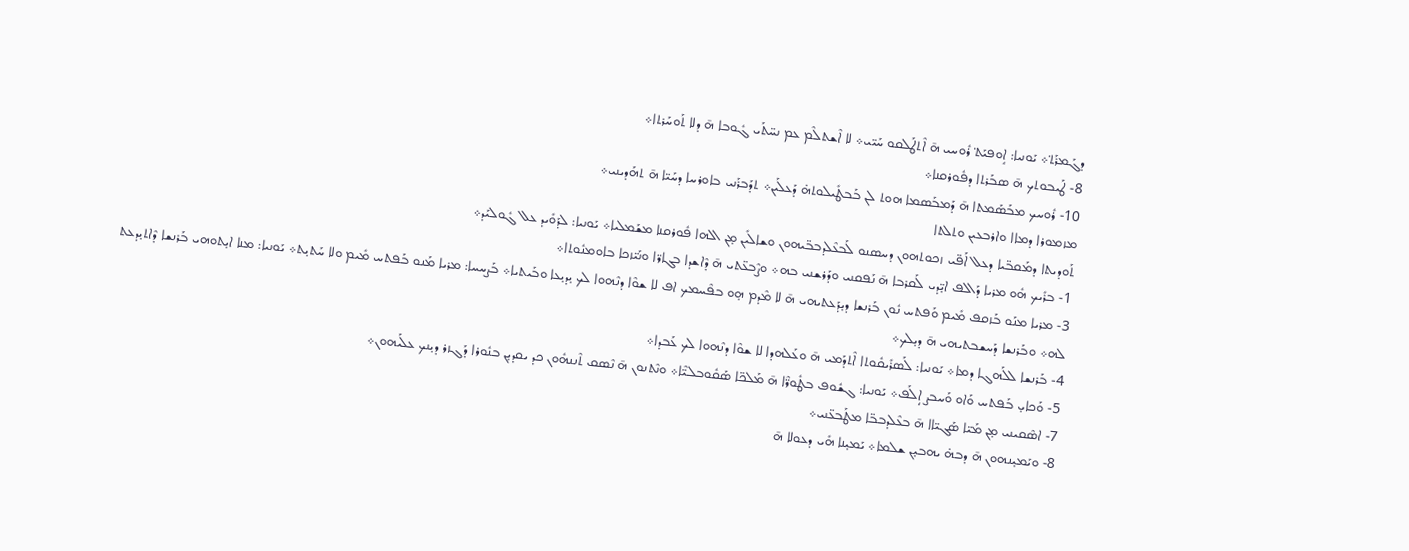ܕܓܰܡܪܰܬ݀܀ ܝܰܘܢܝܐ: ܐܱܘܦܝܰܬ݀ ܪܽܘܚܝ ܗ̄ ܐܶܬܛܰܠܩܘ ܚܰܝ̈ܝ܀ ܠܐ ܐܶܫܬܠܶܡ ܥܡ ܢܚ̈ܬܰܝ ܓܽܘܒܐ ܗ̄ ܕܠܐ ܬܰܘܚܰܪܬܐ܀
8- ܛܰܝܒܘܬܟ ܗ̄ ܣܒܰܪܬܐ ܕܦܽܘܪܩܢܐ܀
10- ܪܽܘܚܟ ܡܒܰܣܰܡܬܐ ܗ̄ ܕܰܡܒܰܣܡܐ ܗܘܬ ܠܢ ܒܰܒܛܺܝܠܘܬܗ̇ ܕܰܥܠܰܝܢ܀ ܬܕܰܒܪܰܢܝ ܒܐܘܪܚܐ ܕܚܰܝ̈ܐ ܗ̄ ܬܗܰܕܝܢܝ܀
ܡܙܡܘܪܐ ܕܡܐܐ ܘܐܪܒܥܝܢ ܘܬܠܬܐ
ܬܰܘܕܝܬܐ ܕܡܰܩܒ̈ܝܐ ܕܥܠ ܐܰܦ̈ܝ ܙܟܘܬܗܘܢ ܕܚܣܢܘ ܠܰܒܥܶܠܕܒܒ̈ܝܗܘܢ ܘܫܐܠܺܝܢ ܡ̣ܢ ܐܠܗܐ ܦܽܘܪܩܢܐ ܡܫܰܡܠܝܐ܀ ܝܰܘܢܝܐ: ܠܕܰܘܺܝܕ ܥܠ ܓܽܘܠܝܰܕ܀
1- ܒܪܺܝܟ ܗܽܘ ܡܪܝܐ ܕܰܐܠܦ ܐܝ̣̈ܕܝ ܠܰܩܪܒܐ ܗ̄ ܢܰܦܩܢܝ ܘܕܰܪܫܢܝ ܒܗ܀ ܘܨܶܒܥ̈ܬܝ ܗ̄ ܕܶܐܫܕܐ ܒܓܐܪ̈ܐ ܘܢܰܝ̈ܙܟܐ ܒܐܘܡܢܽܘܬܐ܀
3- ܡܪܝܐ ܡܢܰܘ ܒܰܙܩܦ ܡܺܝܡ ܘܰܦܬܚ ܢܽܘܢ ܒܰܪܢܫܐ ܕܝ̣ܕܰܥܬܝܗܝ ܗ̄ ܠܐ ܡܶܕܡ ܗ̣ܘ ܒܦܶܚܡܟ ܐܦ ܠܐ ܫܘܶܐ ܕܢܶܗܘܐ ܠܟ ܝ̣ܕܝ̣ܥܐ ܘܒܰܝܬܝܐ܀ ܒܰܨܚܚܐ: ܡܪܝܐ ܡܰܢܘ ܒܰܦܬܚ ܡܺܝܡ ܘܠܐ ܚܰܬܝ̣ܬ܀ ܝܰܘܢܝܐ: ܡܢܐ ܐܝ̣ܬܘܗܝ ܒܰܪܢܫܐ ܕܶܐܬܝ̣ܕܥܬ ܠܗ܀ ܘܒܰܪܢܫܐ ܕܰܚܫܒܬܝܗܝ ܗ̄ ܕܝ̣ܠܟ܀
4- ܒܰܪܢܫܐ ܠܠܰܗܓܐ ܕܡܐ܀ ܝܰܘܢܝܐ: ܠܰܣܪܺܝܩܽܘܬܐ ܐܶܬܕܰܡܝ ܗ̄ ܘܥܰܠܗܕܐ ܠܐ ܫܘܶܐ ܕܢܶܗܘܐ ܠܟ ܥܰܒܕܐ܀
5- ܘܰܟܐܝ̣ ܒܰܦܬܚ ܘܰܐܘ ܘܰܚܒܨ ܐܴܠܰܦ܀ ܝܰܘܢܝܐ: ܓܫܽܘܦ ܒܛܽܘܪ̈ܶܐ ܗ̄ ܡܰܠܟ̈ܐ ܣܰܩܽܘܒܠܝ̈ܶܐ܀ ܘܢܶܬܢܘܢ ܗ̄ ܢܶܣܩ ܬܶܢܢܗܽܘܢ ܟܕ ܝܩܕܝ̣ܢ ܒܢܽܘܪܐ ܕܰܓܙܪ ܕܝ̣ܢܟ ܥܠܰܝܗܘܢ܀
7- ܐܣܶܩܝܢܝ ܡ̣ܢ ܡܰܝ̈ܐ ܣܰܓܝ̈ܐܐ ܗ̄ ܒܥܶܠܕܒܒ̈ܐ ܡܛܰܒܥ̈ܢܝ܀
8- ܘܝܰܡܝ̣ܢܗܘܢ ܗ̄ ܕܒܗ̇ ܝܗܒܝ̣ܢ ܫܠܡܐ܀ ܝܰܡܝ̣ܢܐ ܗܺܝ ܕܥܘܠܐ ܗ̄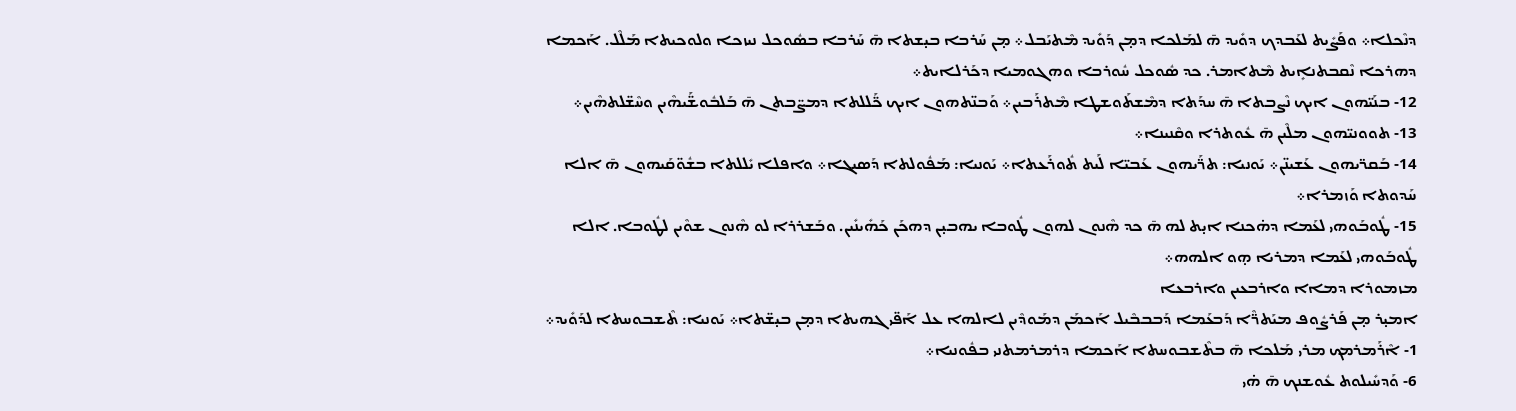ܕܢܶܟܠܐ܀ ܘܦܰܨܺܝܬ ܠܥܰܒܕܟ ܕܘܺܝܕ ܗ̄ ܠܡܰܠܟܐ ܕܡ̣ܢ ܕܰܘܺܝܕ ܡܶܬܝܰܒܠ܀ ܡ̣ܢ ܚܰܪܒܐ ܒܝ̣ܫܬܐ ܗ̄ ܚܰܪܒܐ ܒܣܽܘܟܠ ܢܝܙܟܐ ܘܠܘܟܝܬܐ ܡܰܠܶܠ. ܐܰܟܡܐ ܕܗܪܟܐ ܢܶܩܒܬܢܐܻܝܬ ܡܶܬܐܡܪ. ܟܕ ܣܽܘܟܠ ܚܽܘܪܒܐ ܘܗܓܘܡܝܐ ܕܟܰܪܠܐܝܬ܀
12- ܒܢܰܝ̈ܗܘܢ ܐܝܟ ܢܶܨܒܬܐ ܗ̄ ܚܕܰܬܐ ܕܡܶܫܬܰܘܫܛܐ ܡܶܬܪܰܒܝܢ܀ ܘܰܒܢ̈ܬܗܘܢ ܐܝܟ ܟ̈ܰܠܠܬܐ ܕܡܨ̈ܒܬܢ ܗ̄ ܒܰܠܒܽܘܫ̈ܰܝܗܶܝܢ ܘܚܶܫ̈ܠܬܗܶܝܢ܀
13- ܬܘܘܢܝ̈ܗܘܢ ܡܠܶܝܢ ܗ̄ ܥܽܘܬܪܐ ܘܩܶܢܝܢܐ܀
14- ܒܰܩܪ̈ܝܗܘܢ ܥܰܫܝܢ̈ܢ܀ ܝܰܘܢܝܐ: ܬܪ̈ܰܝܗܘܢ ܥܰܒܝ̈ܐ ܠܰܝܬ ܬܽܘܪܰܥܬܐ܀ ܝܰܘܢܝܐ: ܡܰܦܽܘܠܬܐ ܕܰܣܝܓܐ܀ ܘܐܦܠܐ ܝܺܠܠܬܐ ܒܫܽܘ̈ܩܰܝܗܘܢ ܗ̄ ܐܠܐ ܚܰܕܘܬܐ ܘܰܙܡܪܐ܀
15- ܛܽܘܒܰܘܗܝ ܠܥܰܡܐ ܕܗ̇ܟܢܐ ܐܝ̣ܬ ܠܗ ܗ̄ ܟܕ ܗܶܢܘܢ ܠܗܘܢ ܛܽܘܒܐ ܝܗܒܝ̣ܢ ܕܗܟܰܢ ܟܰܗܺܝܢܺܝܢ. ܘܒܰܫܪܪܐ ܠܘ ܗܶܢܘܢ ܫܘܶܝܢ ܠܛܽܘܒܐ. ܐܠܐ ܛܽܘܒܰܘܗܝ ܠܥܰܡܐ ܕܡܪܝܐ ܗ̣ܘ ܐܠܗܗ܀
ܡܙܡܘܪܐ ܕܡܐܐ ܘܐܪܒܥܝܢ ܘܐܪܒܥܐ
ܐܡܝ̣ܪ ܡ̣ܢ ܦܰܪܨܽܘܦ ܡܝܰܬܪ̈ܶܐ ܕܰܒܥܰܡܐ ܕܰܒܒܒܶܝܠ ܐܰܟܡܰܢ ܕܡܰܘܕܶܝܢ ܠܐܠܗܐ ܥܠ ܐܰܦ̈ܝ ܓܗܝܬܐ ܕܡ̣ܢ ܒܝ̣ܫ̈ܬܐ܀ ܝܰܘܢܝܐ: ܬܶܫܒܘܚܬܐ ܠܕܰܘܺܝܕ܀
1- ܐܶܪܰܡܪܡܟ ܡܪܝ ܡܰܠܟܐ ܗ̄ ܒܬܶܫܒܘܚܬܐ ܐܰܟܡܐ ܕܪܡܪܡܬܢܝ ܒܦܽܘܢܝܐ܀
6- ܘܰܕܚܺܝܠܘܬ ܥܽܘܫܢܟ ܗ̄ ܗ̇ܝ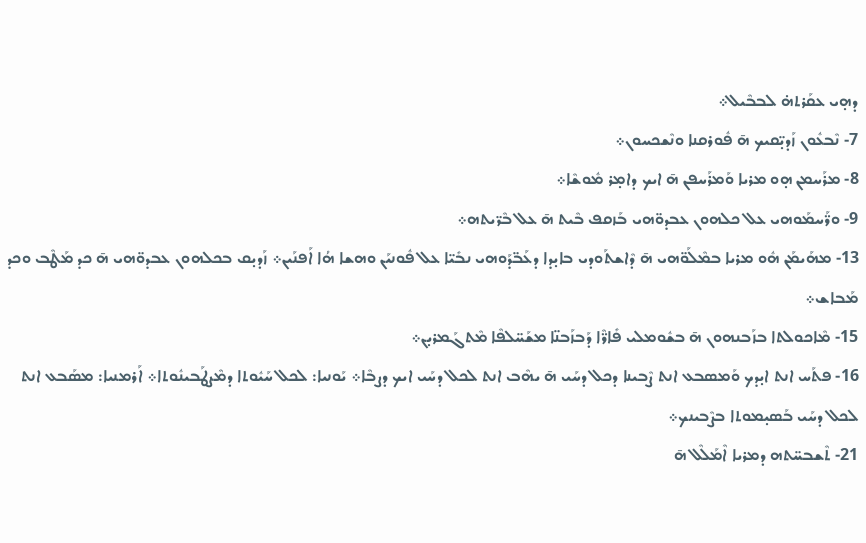ܕܗ̣ܝ ܥܩܰܪܬܗ̇ ܠܒܒܶܝܠ܀
7- ܢܶܒܥܽܘܢ ܙܰܕܝ̣̈ܩܝܟ ܗ̄ ܦܽܘܪܩܢܐ ܘܢܶܫܟܚܘܢ܀
8- ܡܪܰܚܡܢ ܗ̣ܘ ܡܪܝܐ ܘܰܡܪܰܚܦܢ ܗ̄ ܐܝܟ ܕܐܡ̣ܪ ܡܽܘܫܶܐ܀
9- ܘܪ̈ܰܚܡܰܘܗܝ ܥܠ ܟܠܗܘܢ ܥܒܕܘ̈ܗܝ ܒܰܙܩܦ ܒܶܝܬ ܗ̄ ܥܠ ܒܶܪ̈ܝܬܗ܀
13- ܡܗܰܝܡܰܢ ܗܽܘ ܡܪܝܐ ܒܡܶܠܰܘ̈ܗܝ ܗ̄ ܕܶܐܫܬܰܘܕܝ ܒܐܝ̣ܕܐ ܕܥܰܒ̈ܕܰܘܗܝ ܢܒܺܝ̈ܐ ܥܠ ܦܽܘܢܝܰܢ ܘܗܫܐ ܗܳܐ ܐܰܦܢܰܝܢ܀ ܙܰܕܝ̣ܩ ܒܟܠܗܘܢ ܥܒܕܘ̈ܗܝ ܗ̄ ܟܕ ܡܰܛܶܒ ܘܟܕ ܡܰܒܐܫ܀
15- ܡܶܐܟܘܠܬܐ ܒܙܰܒܢܗܘܢ ܗ̄ ܒܫܽܘܡܠܝ ܦܺܐܪ̈ܶܐ ܕܰܒܙܰܒܢ̈ܐ ܡܫܰܚ̈ܠܦܶܐ ܡܶܬܓܰܡܪܝ̣ܢ܀
16- ܦܬܰܚ ܐܢܬ ܐܝ̣ܕܟ ܘܰܡܣܒܥ ܐܢܬ ܨܶܒܝܢܐ ܕܟܠ ܕܚܰܝ ܗ̄ ܝܗܶܒ ܐܢܬ ܠܟܠ ܕܚܰܝ ܐܝܟ ܕܨܒܶܐ܀ ܝܰܘܢܝܐ: ܠܟܠ ܚܰܝܽܘܬܐ ܕܡܶܨܛܰܒܝܢܽܘܬܐ܀ ܐܰܪܡܢܝܐ: ܡܣܰܒܥ ܐܢܬ ܠܟܠ ܕܚܰܝ ܒܰܣܝ̣ܡܘܬܐ ܒܨܶܒܝܢܟ܀
21- ܬܶܫܒܚ̈ܬܗ ܕܡܪܝܐ ܐܶܡܰܠܶܠ ܗ̄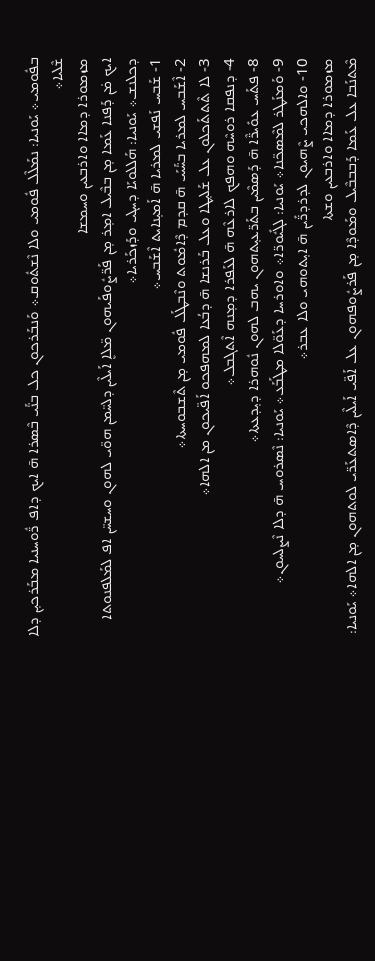ܒܦܽܘܡܝ܀ ܝܰܘܢܝܐ: ܢܡܰܠܶܠ ܦܽܘܡܝ ܘܠܐ ܢܶܫܬܽܘܩ܀ ܘܰܢܒܰܪܟܘܢ ܟܠ ܒܢ̈ܰܝ ܒܶܣܪܐ ܗ̄ ܐܝܟ ܕܐܦ ܪ̈ܽܘܚܢܝܐ ܡܒܰܪܟܝ̣ܢ ܕܠܐ ܫܶܠܝܐ܀
ܡܙܡܘܪܐ ܕܡܐܐ ܘܐܪܒܥܝܢ ܘܚܡܫܐ
ܐܝܟ ܡ̇ܢ ܕܰܦܢܐ ܥܰܡܐ ܡ̣ܢ ܒܒܶܝܠ ܐܡ̣ܪ ܡ̣ܢ ܦܰܪ̈ܨܽܘܦܰܝܗܘܢ ܡ̈ܠܐܷ ܐܰܝܠܶܝܢ ܕܠܚ̈ܡܢ ܗܘ̈ܝ ܠܗܘܢ ܘܚܫܚ̈ܢ ܐܦ ܠܡܰܠܦܢܘܬܐ ܕܟܠܢܫ܀ ܝܰܘܢܝܐ: ܗܰܠܠܘܝܰܐ ܕܚܓܝ ܘܕܰܙܟܰܪܝܐ܀
1- ܫܰܒܚ ܢܰܦܫܝ ܠܡܪܝܐ ܗ̄ ܐܰܡܝ̣ܢܐܝܬ ܐܶܫܰܒܚ܀
2- ܐܶܫܰܒܚ ܠܡܪܝܐ ܒܚ̈ܰܝܰܝ ܗ̄ ܩܕܡ ܕܶܐܡܽܘܬ ܘܢܶܒܛܰܠ ܦܽܘܡܝ ܡ̣ܢ ܬܶܫܒܘܚܬܐ܀
3- ܠܐ ܬܶܬܬܰܟܠܘܢ ܥܠ ܫܰܠܝ̣ܛܐ ܘܥܠ ܒܰܪܢܫܐ ܗ̄ ܕܒܳܥܐ ܠܡܗܦܟܘ ܐܰܦ̈ܝܟܘܢ ܡܢ ܐܠܗܐ܀
4- ܕܢܦܩܐ ܪܘܚܶܗ ܘܗܦܟ ܠܐܪܥܶܗ ܗ̄ ܠܥܰܦܪܐ ܕܡ̣ܢܗ ܐܶܬܓܒܠ܀
8- ܦܬܰܚ ܥܘܺܝܪ̈ܶܐ ܗ̄ ܕܰܣܡܶܝܢ ܒܬܰܪ̈ܥܝ̣ܬܗܘܢ ܝܗܒ ܠܗܘܢ ܢܽܘܗܪܐ ܕܝ̣ܕܥܬܐ܀
9- ܘܰܡܢܰܛܪ ܠܡܶܣܟ̈ܢܐ܀ ܝܰܘܢܝܐ: ܠܓܺܝܽܘܪ̈ܐ܀ ܘܐܘܪܚܐ ܕܥܰܘ̈ܠܐ ܡܛܰܒܰܥ܀ ܝܰܘܢܝܐ: ܢܶܣܪܘܚ ܗ̄ ܕܠܐ ܢܶܨܠܚܘܢ܀
10- ܘܐܠܗܟܝ ܨܶܗܝܘܢ ܠܕܪܕܪ̈ܺܝܢ ܗ̄ ܐܝ̣ܬܘܗܝ ܘܠܐ ܥܒܪ܀
ܡܙܡܘܪܐ ܕܡܐܐ ܘܐܪܒܥܝܢ ܘܫܬܐ
ܡܶܬܢܰܒܐ ܥܠ ܥܰܡܐ ܕܰܒܒܒܶܝܠ ܘܡܰܘܕܶܐ ܡ̣ܢ ܦܰܪܨܽܘܦܗܘܢ ܥܠ ܐܰܦ̈ܝ ܐܰܝܠܶܝܢ ܕܶܐܣܬܥܰܪ̈ܝ ܠܘܬܗܘܢ ܡ̣ܢ ܐܠܗܐ܀ ܝܰܘܢܝܐ: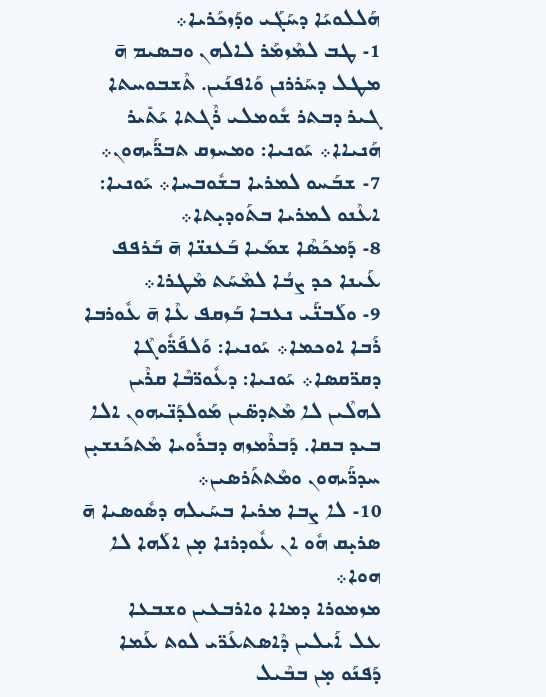ܗܰܠܠܘܝܰܐ ܕܚܰܓܰܝ ܘܕܰܙܟܰܪܝܐ܀
1- ܛܒ ܠܡܶܙܡܰܪ ܠܐܠܗܢ ܘܒܣܝܡ ܗ̄ ܡܛܠ ܕܚܰܪܪܢܢ ܘܰܐܦܢܰܝܢ. ܬܶܫܒܘܚܬܐ ܓܝܪ ܕܒܬܪ ܫܽܘܡܠܝ ܪܶܓܬܐ ܝܰܬܺܝܪ ܗܰܢܝܐܐ܀ ܝܰܘܢܝܐ: ܘܡܚܙܩ ܬܒܪ̈ܰܝܗܘܢ܀
7- ܫܒܰܚܘ ܠܡܪܝܐ ܒܫܽܘܒܚܐ܀ ܝܰܘܢܝܐ: ܐܥܶܢܘ ܠܡܪܝܐ ܒܬܰܘܕܝ̣ܬܐ܀
8- ܕܰܡܟܰܣܶܐ ܫܡܰܝܐ ܒܰܥܢܢ̈ܐ ܗ̄ ܒܰܪܦܦ ܥܰܝܢܐ ܟܕ ܨܒܳܐ ܠܡܶܚܰܬ ܡܶܛܪܐ܀
9- ܘܠܰܒܢ̈ܰܝ ܢܥܒܐ ܒܰܙܩܦ ܥܶܐ ܗ̄ ܥܽܘܪܒܐ ܪܰܒܐ ܐܘܟܡܐ܀ ܝܰܘܢܝܐ: ܘܰܠܦܰܪ̈ܽܘܓܶܐ ܕܩܪ̈ܩܣܐ܀ ܝܰܘܢܝܐ: ܕܥܽܘܪ̈ܒܶܐ ܩܪܶܝܢ ܠܗܠܶܝܢ ܠܐ ܡܶܬܕܣ̈ܝܢ ܡܰܘܠܕܰܢ̈ܝܗܘܢ ܐܠܐ ܒܝܕ ܒܩܐ. ܕܰܒܪܶܡܙܗ ܕܒܪܽܘܝܐ ܡܶܬܟܰܢܫܝ̣ܢ ܚܕܪ̈ܰܝܗܘܢ ܘܡܶܬܬܰܪܣܝܢ܀
10- ܠܐ ܨܒܐ ܡܪܝܐ ܒܚܰܝܠܗ ܕܣܽܘܣܝܐ ܗ̄ ܣܪܝ̣ܩ ܗܽܘ ܐܢ ܥܽܘܕܪܢܐ ܡ̣ܢ ܐܠܰܗܐ ܠܐ ܗܘܐ܀
ܡܙܡܘܪܐ ܕܡܐܐ ܘܐܪܒܥܝܢ ܘܫܒܥܐ
ܥܠ ܐܰܝܠܝܢ ܕܶܐܣܬܥܰܪ̈ܝ ܠܘܬ ܥܰܡܐ ܕܰܦܢܰܘ ܡ̣ܢ ܒܒܶܝܠ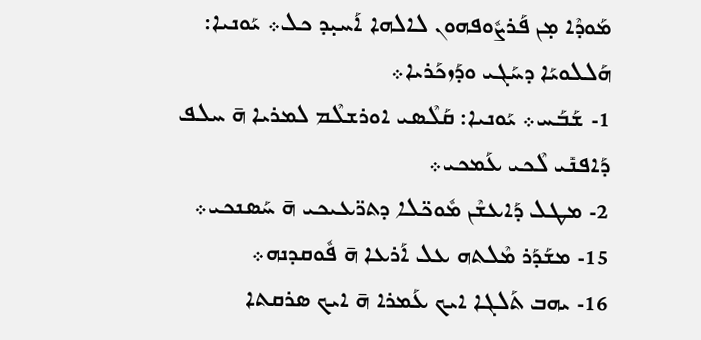ܡܰܘܕܶܐ ܡ̣ܢ ܦܰܪܨܽܘܦܗܘܢ ܠܐܠܗܐ ܐܰܚܝ̣ܕ ܟܠ܀ ܝܰܘܢܝܐ: ܗܰܠܠܘܝܰܐ ܕܚܰܓܝ ܘܕܰܙܟܰܪܝܐ܀
1- ܫܰܒܰܚ܀ ܝܰܘܢܝܐ: ܩܰܠܶܣܝ ܐܘܪܫܠܶܡ ܠܡܪܝܐ ܗ̄ ܚܠܦ ܕܰܐܦܢܺܝ ܠܶܟܝ ܥܰܡܟܝ܀
2- ܡܛܠ ܕܰܐܥܫܶܢ ܡܽܘܟ̈ܠܐ ܕܬܪ̈ܥܝܟܝ ܗ̄ ܚܰܣܢܟܝ܀
15- ܡܫܰܕܰܪ ܡܶܠܬܗ ܥܠ ܐܰܪܥܐ ܗ̄ ܦܽܘܩܕܢܗ܀
16- ܝܗܒ ܬܰܠܓܐ ܐܝܟ ܥܰܡܪܐ ܗ̄ ܐܝܟ ܣܪܩܬܐ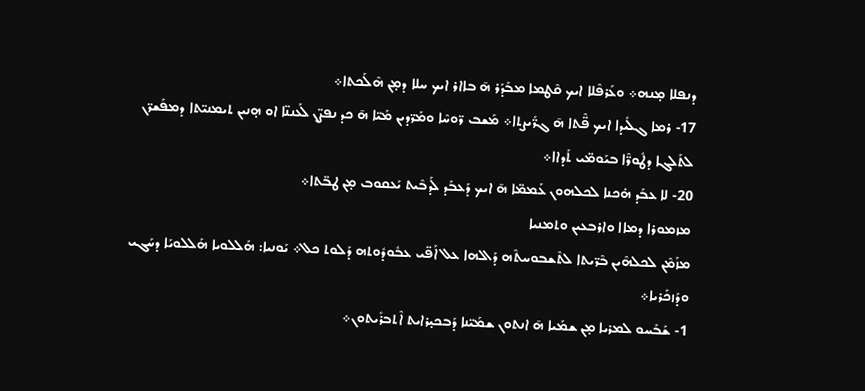ܕܢܦܠܐ ܡ̣ܢܗ܀ ܘܥܰܪܦܶܠܐ ܐܝܟ ܩܶܛܡܐ ܡܒܰܕܰܪ ܗ̄ ܒܐܐܪ ܐܝܟ ܚܠܐ ܕܡ̣ܢ ܗܶܠܰܟܬܐ܀
17- ܪܡܐ ܓܠܺܝܕܐ ܐܝܟ ܦ̈ܶܬܐ ܗ̄ ܓܪ̈ܺܝܨܬܐ܀ ܡܰܫܒ ܪ̈ܘܚܶܐ ܘܡܰܪ̈ܕܝܢ ܡܰܝ̈ܐ ܗ̄ ܟܕ ܢܦܨ̈ܢ ܠܰܥܢܢ̈ܐ ܐܘ ܗ̣ܢܝܢ ܬܝܡܢܝ̈ܬܐ ܕܡܦܰܫܪ̈ܢ ܠܬܰܠܓܐ ܕܛܽܘܪ̈ܶܐ ܒܝܰܘܡ̈ܝ ܬܰܕܐܐ܀
20- ܠܐ ܥܒܰܕ ܗ̇ܟܢܐ ܠܟܠܗܘܢ ܥܰܡܡ̈ܐ ܗ̄ ܐܝܟ ܕܰܥܒܰܕ ܠܰܕܒܶܝܬ ܝܰܥܩܘܒ ܡ̣ܢ ܛܒ̈ܬܐ܀
ܡܙܡܘܪܐ ܕܡܐܐ ܘܐܪܒܥܝܢ ܘܬܡܢܝܐ
ܡܙܰܡܶܢ ܠܟܠܗܶܝܢ ܒܶܪ̈ܝܬܐ ܠܬܶܫܒܘܚܬܶܗ ܕܰܐܠܗܐ ܥܠ ܐܰܦ̈ܝ ܥܒܽܘܕܽܘܬܗ ܕܰܠܘܬ ܟܠ܀ ܝܰܘܢܝܐ: ܗܰܠܠܘܝܐ ܗܰܠܠܘܝܰܐ ܕܚܰܓܝ ܘܕܰܙܟܰܪܝܐ܀
1- ܫܰܒܰܚܘ ܠܡܪܝܐ ܡ̣ܢ ܫܡܰܝܐ ܗ̄ ܐܢܬܘܢ ܫܡܰܝ̈ܢܐ ܕܰܒܟܝ̣ܪܐܝܬ ܐܶܬܒܪܺܝܬܘܢ܀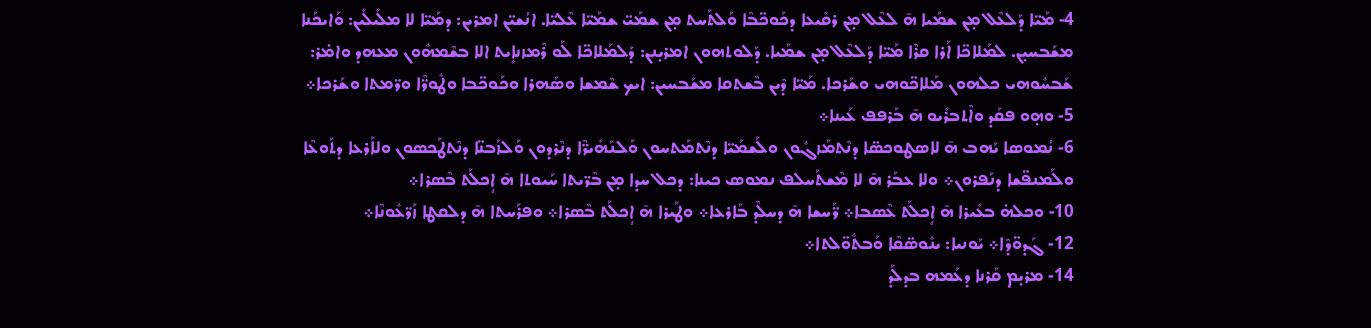4- ܡܰܝ̈ܐ ܕܰܠܥܶܠ ܡ̣ܢ ܫܡܰܝܐ ܗ̄ ܠܥܶܠ ܡ̣ܢ ܪܩܺܝܥܐ ܕܟܰܘܟ̈ܒܶܐ ܘܰܠܬܰܚܬ ܡ̣ܢ ܫܡܰܝ̈ ܫܡܰܝ̈ܐ ܥܶܠܝ̈ܐ. ܐܢܳܫܝ̈ܢ ܐܡܪܝܢ: ܕܡܰܝ̈ܐ ܠܐ ܡܠܺܝܠܺܝܢ: ܘܰܐܝܟܰܢܐ ܡܫܰܒܚܝ̣ܢ. ܠܡܰܠܐܟ̈ܐ ܐܰܪܐ ܩܪܶܐ ܡܰܝ̈ܐ ܕܰܠܥܶܠ ܡ̣ܢ ܫܡܰܝܐ. ܕܰܠܘܬܗܘܢ ܐܡܪܝ̣ܢܢ: ܕܰܠܡܰܠܐܟ̈ܐ ܠܰܘ ܪܶܡܙܢܐܻܝܬ ܐܠܐ ܒܫܶܡܗܽܘܢ ܡܥܗܕ ܘܐܡ̇ܪ: ܫܰܒܚܽܘܗܝ ܟܠܗܘܢ ܡܰܠܐܟ̈ܘܗܝ ܘܫܰܪܟܐ. ܡܰܝ̈ܐ ܕܶܝܢ ܒܶܫܬܩܐ ܡܫܰܒܚܝܢ: ܐܝܟ ܫܶܡܫܐ ܘܣܰܗܪܐ ܘܟܰܘܟ̈ܒܐ ܘܛܽܘܪ̈ܶܐ ܘܪ̈ܡܬܐ ܘܫܰܪܟܐ܀
5- ܘܗ̣ܘ ܦܩܰܕ ܘܐܶܬܒܪܺܝܘ ܗ̄ ܒܰܪܦܦ ܥܰܝܢܐ܀
6- ܢܳܡܘܣܐ ܝܰܗܒ ܗ̄ ܠܐܣܛܘܟܣ̈ܐ ܕܢܶܬܡܰܙܓܽܘܢ ܘܠܰܫܡܰܝ̈ܐ ܕܢܶܬܡܰܬܚܘܢ ܘܰܠܢܰܗܺܝܪ̈ܶܐ ܕܢܶܪܕܘܢ ܘܰܠܙܰܒܢ̈ܐ ܕܢܶܬܛܰܟܣܘܢ ܘܠܐܰܪܥܐ ܕܬܰܘܥܶܐ ܘܠܰܡܢܦ̈ܫܐ ܕܢܰܦܪܘܢ܀ ܘܠܐ ܥܒܰܪ ܗ̄ ܠܐ ܡܶܫܬܰܚܠܦ ܢܡܘܣ ܟܝܢܐ: ܕܟܠ ܚܕܐ ܡ̣ܢ ܒܶܪ̈ܝܬܐ ܚܰܝܘܬܐ ܗ̄ ܐܴܟܠܰܬ ܒܶܣܪܐ܀
10- ܘܟܠܗ̇ ܒܥܺܝܪܐ ܗ̄ ܐܴܟܠܰܬ ܥܶܣܒܐ܀ ܪ̈ܰܚܫܐ ܗ̄ ܕܚܠܶܕ ܒܰܐܪܥܐ܀ ܘܛܰܝܪܐ ܗ̄ ܐܴܟܠܰܬ ܒܶܣܪܐ܀ ܘܦܪܰܚܬܐ ܗ̄ ܕܠܩܛܐ ܙܰܪ̈ܥܽܘܢܶܐ܀
12- ܓܰܕܘ̈ܕܶܐ܀ ܝܰܘܢܝܐ: ܝܢܽܘܣ̈ܩܶܐ ܘܰܒܬܽܘ̈ܠܬܐ܀
14- ܡܪܝ̣ܡ ܩܰܪܢܐ ܕܥܰܡܗ ܒܕܠܰܕ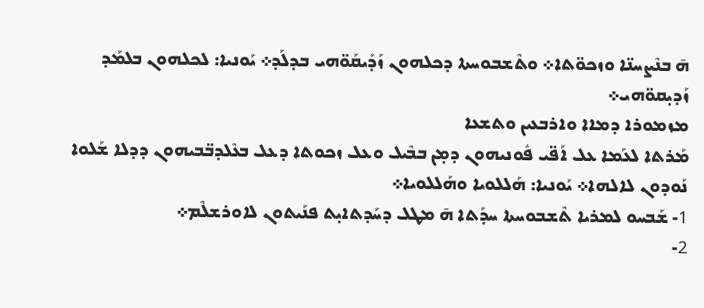ܗ̄ ܒܢܶܨܚܢ̈ܐ ܘܙܟܘ̈ܬܐ܀ ܘܬܶܫܒܘܚܬܐ ܕܟܠܗܘܢ ܙܰܕܺܝܩܰܘ̈ܗܝ ܒܕܠܰܕ܀ ܝܰܘܢܝܐ: ܠܟܠܗܘܢ ܒܠܡܰܕ ܙܰܕܝ̣ܩܘ̈ܗܝ܀
ܡܙܡܘܪܐ ܕܡܐܐ ܘܐܪܒܥܝܢ ܘܬܫܥܐ
ܡܰܪܬܐ ܠܥܰܡܐ ܥܠ ܐܰܦ̈ܝ ܦܽܘܢܝܗܘܢ ܕܡ̣ܢ ܒܒܶܝܠ ܘܥܠ ܙܟܘܬܐ ܕܥܠ ܒܥܶܠܕܒ̈ܒܝܗܘܢ ܕܕܠܐ ܫܰܠܘܐ ܢܰܘܕܘܢ ܠܐܠܗܐ܀ ܝܰܘܢܝܐ: ܗܰܠܠܘܝܐ ܘܗܰܠܠܘܝܐ܀
1- ܫܰܒܚܘ ܠܡܪܝܐ ܬܶܫܒܘܚܬܐ ܚܕܰܬܐ ܗ̄ ܡܛܠ ܕܚܰܕܬܐܝ̣ܬ ܦܢܰܝܬܘܢ ܠܐܘܪܫܠܶܡ܀
2-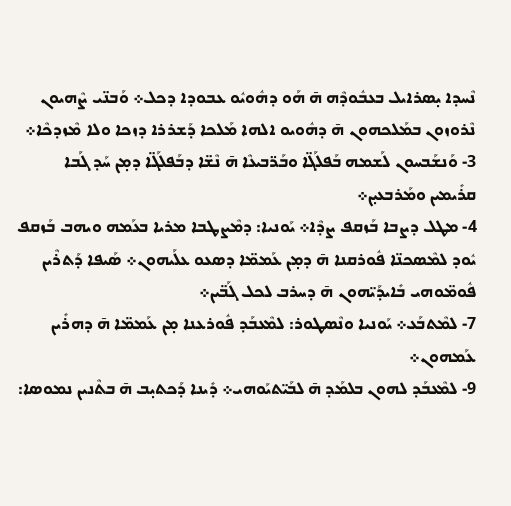ܢܶܚܕܐ ܝ̣ܣܪܐܝܠ ܒܥܒܽܘܕܶܗ ܗ̄ ܗܰܘ ܕܗܽܘܝܽܘ ܥܒܘܕܐ ܕܟܠ܀ ܘܰܒܢ̈ܝ ܨܶܗܝܘܢ ܢܶܪܘܙܘܢ ܒܡܰܠܟܗܘܢ ܗ̄ ܕܗܽܘܝܘ ܐܠܗܐ ܡܰܠܟܐ ܕܰܫܪܪܐ ܕܙܟܐ ܘܠܐ ܡܶܙܕܟܶܐ܀
3- ܘܰܢܫܰܒܚܘܢ ܠܰܫܡܗ ܒܰܦܠܰܓ̈ܐ ܘܒܰܪ̈ܒܝܥܶܐ ܗ̄ ܢܶܫ̈ܐ ܕܒܰܦܠܰܓ̈ܐ ܕܡ̣ܢ ܚܰܕ ܓܰܒܐ ܩܪܺܝܡܝܢ ܘܡܰܪܒܥܝ̣ܢ܀
4- ܡܛܠ ܕܨܒܐ ܒܰܙܩܦ ܨܕܶܐ܀ ܝܰܘܢܝܐ: ܕܡܶܨܛܒܐ ܡܪܝܐ ܒܥܰܡܗ ܘܝܗܒ ܒܰܙܩܦ ܝܽܘܕ ܠܡܶܣܟܢ̈ܐ ܦܽܘܪܩܢܐ ܗ̄ ܕܡ̣ܢ ܥܰܡܡ̈ܐ ܕܣܥܘ ܥܠܰܝܗܘܢ܀ ܣܰܝܦܐ ܕܰܬܪܶܝܢ ܦܽܘܡ̈ܘܗܝ ܒܺܐܝܕܰܝ̈ܗܘܢ ܗ̄ ܕܚܪܒ ܠܟܠ ܓܰܒ̈ܝܢ܀
7- ܠܡܶܬܒܰܥ܀ ܝܰܘܢܝܐ ܘܢܶܣܛܘܪ: ܠܡܶܥܒܰܕ ܦܽܘܪܥܢܐ ܡ̣ܢ ܥܰܡܡ̈ܐ ܗ̄ ܕܗܪܺܝܢ ܥܰܡܗܘܢ܀
9- ܠܡܶܥܒܰܕ ܠܗܘܢ ܒܠܡܰܕ ܗ̄ ܠܒܰܝ̈ܬܝܰܘܗܝ܀ ܕܺܝܢܐ ܕܰܟܬܝ̣ܒ ܗ̄ ܒܬܶܢܝܢ ܢܡܘܣܐ: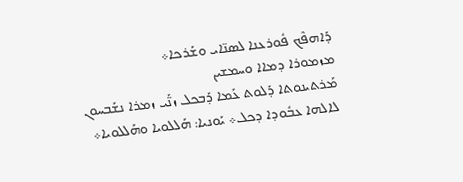ܕܰܐܗܦܶܟ ܦܽܘܪܥܢܐ ܠܣܢ̈ܐܝ ܘܫܰܪܟܐ܀
ܡܙܡܘܪܐ ܕܡܐܐ ܘܚܡܫܝܢ
ܡܰܪܬܝܢܘܬܐ ܕܰܠܘܬ ܥܰܡܐ ܕܰܒܟܠ ܙܢ̈ܰܝ ܙܡܪܐ ܢܫܰܒܚܘܢ ܠܐܠܗܐ ܥܒܽܘܕܐ ܕܟܠ܀ ܝܰܘܢܝܐ: ܗܰܠܠܘܝܐ ܘܗܰܠܠܘܝܐ܀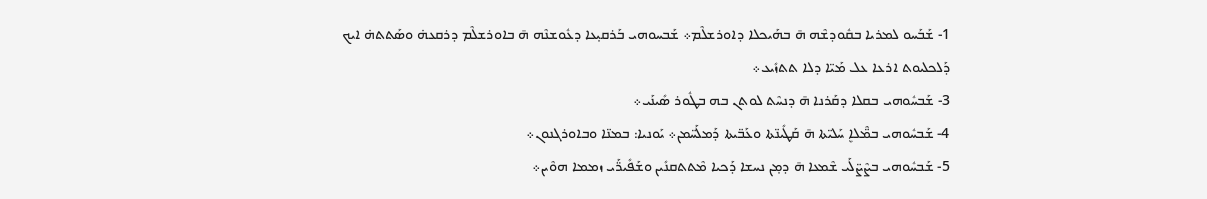1- ܫܰܒܰܚܘ ܠܡܪܝܐ ܒܩܽܘܕܫܶܗ ܗ̄ ܒܗܰܝܟܠܐ ܕܐܘܪܫܠܶܡ܀ ܫܰܒܚܘܗܝ ܒܰܪܩܝ̣ܥܐ ܕܥܽܘܫܢܶܗ ܗ̄ ܒܐܘܪܫܠܶܡ ܕܪܩܥܗ̇ ܘܣܰܬܬܗ̇ ܐܝܟ ܕܰܠܟܠܝܘܬ ܐܪܥܐ ܥܠ ܡܰܝ̈ܐ ܕܠܐ ܬܬܙܺܝܥ܀
3- ܫܰܒܚܽܘܗܝ ܒܩܠܐ ܕܩܰܪܢܐ ܗ̄ ܕܢܚܶܬ ܠܘܬܢ ܒܗ ܒܛܽܘܪ ܣܺܝܢܰܝ܀
4- ܫܰܒܚܽܘܗܝ ܒܡ̈ܶܠܐܷ ܚܰܠܝ̈ܬܐ ܗ̄ ܩܰܛܺܝܢ̈ܬܐ ܘܥܰܒ̈ܝܬܐ ܕܰܡܠܰܚ̈ܡܢ܀ ܝܰܘܢܝܐ: ܒܡܢ̈ܐ ܘܒܐܘܪܓܢܘܢ܀
5- ܫܰܒܚܽܘܗܝ ܒܨܶܨ̈ܠܰܝ ܫܶܡܥܐ ܗ̄ ܕܡ̣ܢ ܢܚܫܐ ܕܰܟܝܐ ܡܶܬܬܩܢܺܝܢ ܘܫܰܦܺܝܪ̈ܰܝ ܙܡܡܐ ܗܘܶܝܢ܀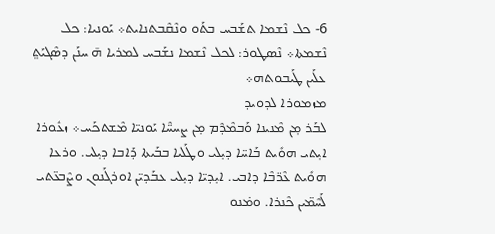6- ܟܠ ܢܶܫܡܐ ܬܫܰܒܚ ܒܬܰܘ ܘܢܶܩܶܒܬܢܐܝܬ܀ ܝܰܘܢܝܐ: ܟܠ ܢܶܫܡܬܐ܀ ܢܶܣܛܘܪ: ܠܟܠ ܢܶܫܡܐ ܢܫܰܒܚ ܠܡܪܝܐ ܗ̄ ܚܢܰܢ ܕܣܶܓܝܰܬ݀ ܥܠܰܝܢ ܛܰܝܒܘܬܗ܀
ܡܙܡܘܪܐ ܠܕܘܝܕ
ܠܒܰܪ ܡ̣ܢ ܡܶܢܝܢܐ ܘܰܒܡܶܕܶܡ ܡ̣ܢ ܨܚܚ̈ܶܐ ܝܰܘܢܝ̈ܐ ܡܶܫܬܟܰܚ܀ ܙܥܽܘܪܐ ܐܝ̣ܬܝ ܗܘܺܝܬ ܒܰܐܚ̈ܐ ܕܝ̣ܠܝ ܘܛܰܠܝܐ ܒܒܰܝܬܐ ܕܰܐܒܐ ܕܝ̣ܠܝ. ܘܪܥܐ ܗܘܺܝܬ ܥܶܪ̈ܒܶܐ ܕܐܒܝ. ܐܝ̣ܕܝ̈ܐ ܕܝ̣ܠܝ ܥܒܰܕܝ̈ܢ ܐܘܪܓܰܢܘܢ ܘܨܶܒܥ̈ܬܝ ܠܰܚܶܡ̈ܝܢ ܟܶܢܪܐ. ܘܡ̇ܢܘ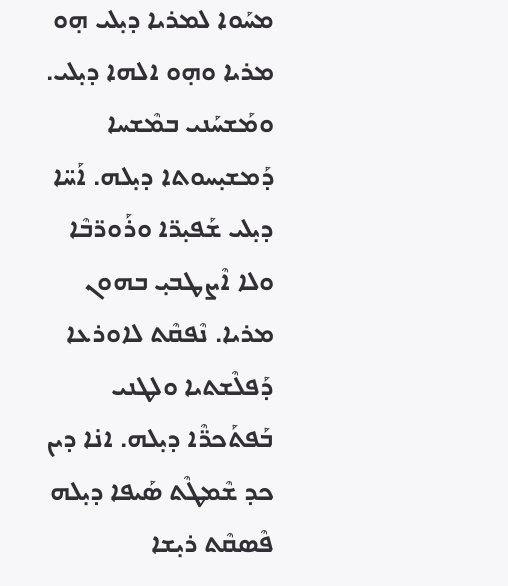ܡܚܰܘܐ ܠܡܪܝܐ ܕܝ̣ܠܝ ܗ̣ܘ ܡܪܝܐ ܘܗ̣ܘ ܐܠܗܐ ܕܝ̣ܠܝ. ܘܡܰܫܚܰܢܝ ܒܡܶܫܚܐ ܕܰܡܫܝ̣ܚܘܬܐ ܕܝ̣ܠܗ. ܐܰܚ̈ܐ ܕܝ̣ܠܝ ܫܰܦܝ̣ܪ̈ܐ ܘܪܰܘܪ̈ܒܶܐ ܘܠܐ ܐܶܨܛܒܝ̣ ܒܗܘܢ ܡܪܝܐ. ܢܶܦܩܶܬ ܠܐܘܪܥܐ ܕܰܦܠܶܫܬܝܐ ܘܠܛܢܝ ܒܰܦܬܰܟܪ̈ܶܐ ܕܝ̣ܠܗ. ܐܢ̇ܐ ܕܝܢ ܟܕ ܫܶܡܛܶܬ ܣܰܝܦܐ ܕܝ̣ܠܗ ܦܶܣܩܶܬ ܪܝ̣ܫܐ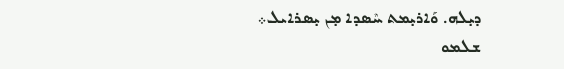ܕܝ̣ܠܗ. ܘܰܐܪܝ̣ܡܬ ܚܶܣܕܐ ܡ̣ܢ ܝ̣ܣܪܐܝܠ܀
ܫܠܡܘ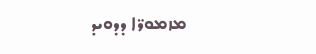ܡܙܡܘܪ̈ܐ ܕܕܘܝܕ